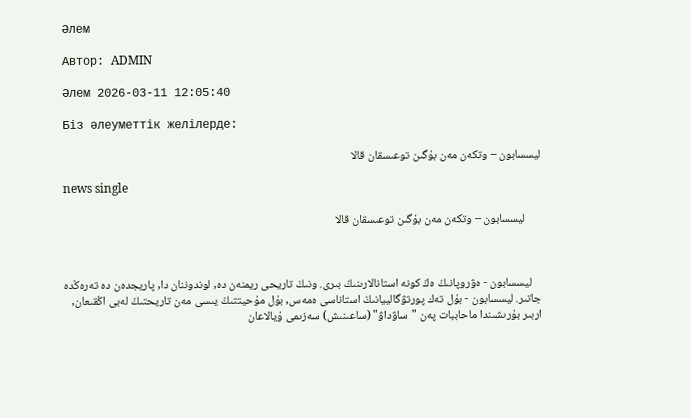Әлем

Автор: ADMIN

Әлем 2026-03-11 12:05:40

Біз әлеуметтік желілерде:

ليسسابون – وتكەن مەن بۇگىن توعىسقان قالا

news single

      ليسسابون – وتكەن مەن بۇگىن توعىسقان قالا



    ليسسابون - ەۋروپانىڭ ەڭ كونە استانالارىنىڭ بىرى. ونىڭ تاريحى ريمنەن دە, لوندوننان دا, پاريجدەن دە تەرەڭدە جاتىر. ليسسابون - بۇل تەك پورتۋگالييانىڭ استاناسى ەمەس, بۇل مۇحيتتىڭ يىسى مەن تاريحتىڭ لەبى اڭقىعان, اربىر بۇرىشىندا ماحاببات پەن "ساۋداۋ" (ساعىنىش) سەزىمى ۇيالاعان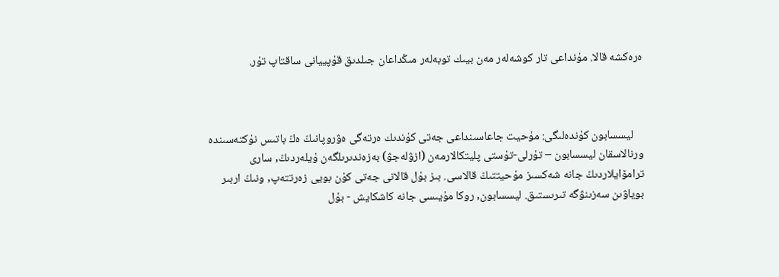ەرەكشە قالا. مۇنداعى تار كوشەلەر مەن بيىك توبەلەر مىڭداعان جىلدىق قۇپييانى ساقتاپ تۇر.



    ليسسابون كۇندەلىگى: مۇحيت جاعاسىنداعى جەتى كۇندىك ەرتەگى ەۋروپانىڭ ەڭ باتىس نۇكتەسىندە ورنالاسقان ليسسابون – تۇرلى-تۇستى پليتكالارمەن (ازۋلەجۋ) بەزەندىرىلگەن ۇيلەردىڭ, سارى ترامۆايلاردىڭ جانە شەكسىز مۇحيتتىڭ قالاسى. بىز بۇل قالانى جەتى كۇن بويى زەرتتەپ, ونىڭ اربىر بوياۋىن سەزىنۋگە تىرىستىق. ليسسابون, روكا مۇيىسى جانە كاشكايش - بۇل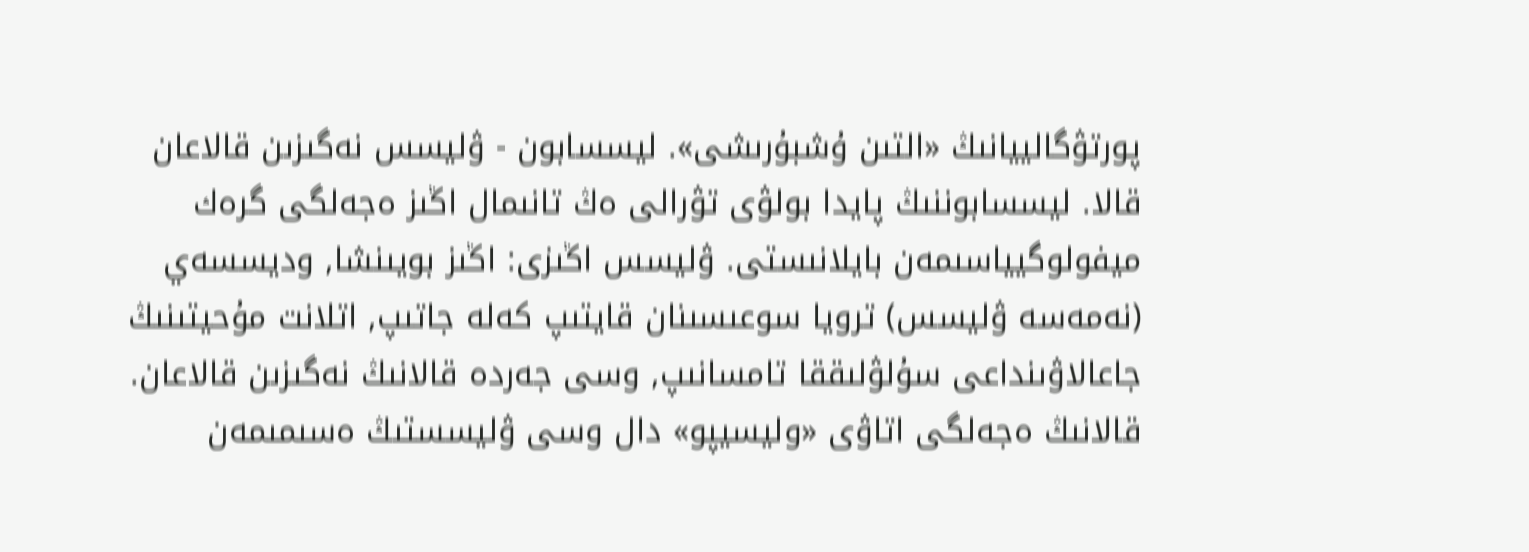پورتۋگالييانىڭ «التىن ۇشبۇرىشى». ليسسابون - ۋليسس نەگىزىن قالاعان قالا. ليسسابوننىڭ پايدا بولۋى تۋرالى ەڭ تانىمال اڭىز ەجەلگى گرەك ميفولوگيياسىمەن بايلانىستى. ۋليسس اڭىزى: اڭىز بويىنشا, وديسسەي (نەمەسە ۋليسس) ترويا سوعىسىنان قايتىپ كەلە جاتىپ, اتلانت مۇحيتىنىڭ جاعالاۋىنداعى سۇلۋلىققا تامسانىپ, وسى جەردە قالانىڭ نەگىزىن قالاعان. قالانىڭ ەجەلگى اتاۋى «وليسيپو» دال وسى ۋليسستىڭ ەسىمىمەن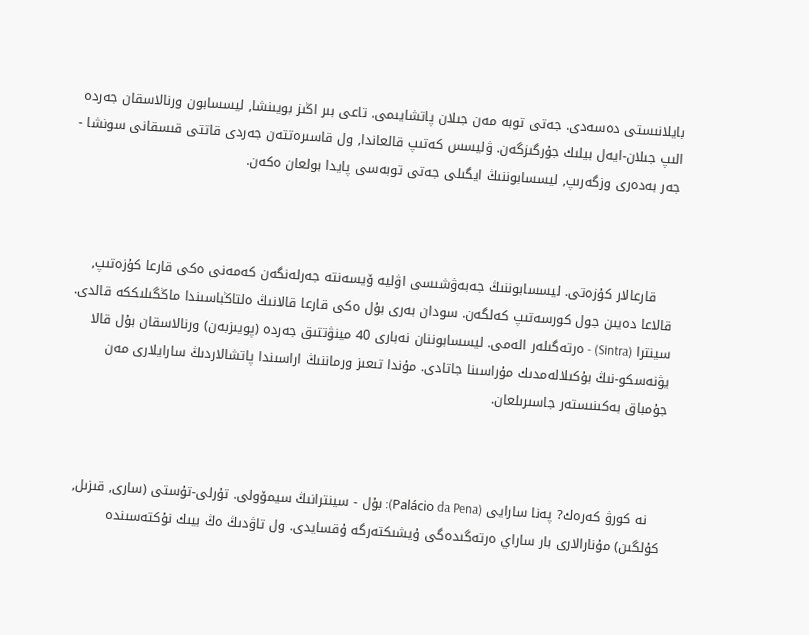بايلانىستى دەسەدى. جەتى توبە مەن جىلان پاتشايىمى. تاعى بىر اڭىز بويىنشا, ليسسابون ورنالاسقان جەردە الىپ جىلان-ايەل بيلىك جۇرگىزگەن. ۋليسس كەتىپ قالعاندا, ول قاسىرەتتەن جەردى قاتتى قىسقانى سونشا - جەر بەدەرى وزگەرىپ, ليسسابوننىڭ ايگىلى جەتى توبەسى پايدا بولعان ەكەن.



    قارعالار كۇزەتى. ليسسابوننىڭ جەبەۋشىسى اۋليە ۆيسەنتە جەرلەنگەن كەمەنى ەكى قارعا كۇزەتىپ, قالاعا دەيىن جول كورسەتىپ كەلگەن. سودان بەرى بۇل ەكى قارعا قالانىڭ ەلتاڭباسىندا ماڭگىلىككە قالدى. سينترا (Sintra) - ەرتەگىلەر الەمى. ليسسابوننان نەبارى 40 مينۋتتىق جەردە (پويىزبەن) ورنالاسقان بۇل قالا يۋنەسكو-نىڭ بۇكىلالەمدىك مۇراسىنا جاتادى. مۇندا تىعىز ورماننىڭ اراسىندا پاتشالاردىڭ سارايلارى مەن جۇمباق بەكىنىستەر جاسىرىلعان.



   نە كورۋ كەرەك? پەنا سارايى (Palácio da Pena): بۇل - سينترانىڭ سيمۆولى. تۇرلى-تۇستى (سارى, قىزىل, كۇلگىن) مۇنارالارى بار ساراي ەرتەگىدەگى ۇيشىكتەرگە ۇقسايدى. ول تاۋدىڭ ەڭ بيىك نۇكتەسىندە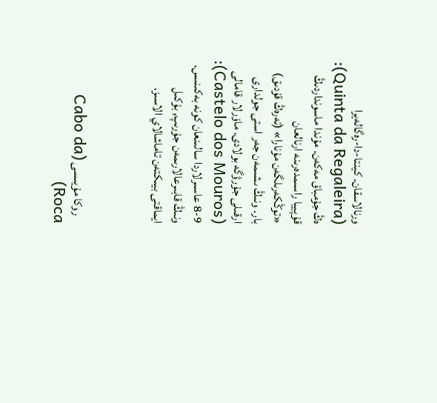ورنالاسقان. كينتا-دا-رەگالەيرا (Quinta da Regaleira): ەڭ جۇمباق مەكەن. مۇندا ماسونداردىڭ قۇپييا راسىمدەرىنە ارنالعان «توڭكەرىلگەن مۇنارا» (تەرەڭ قۇدىق) بار. ونىڭ ىشىمەن جەر استى جولدارى ارقىلى جۇرۋگە بولادى. ماۆرلار قامالى (Castelo dos Mouros): 8-9 عاسىرلاردا سالىنعان كونە بەكىنىس. ونىڭ قابىرعالارىمەن جۇرىپ, بۇكىل ايماقتى بيىكتەن تاماشالاي الاسىز.



   روكا مۇيىسى (Cabo da Roca)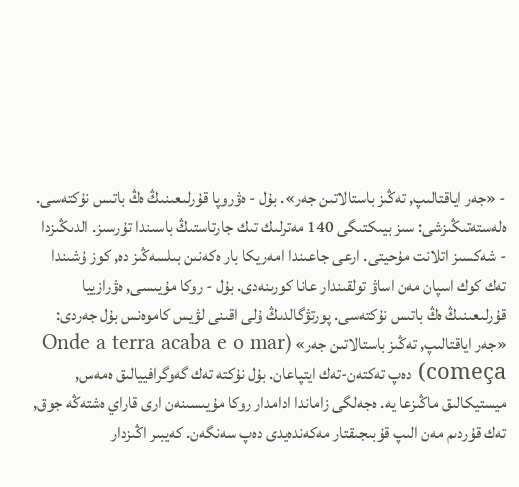- «جەر اياقتالىپ, تەڭىز باستالاتىن جەر». بۇل - ەۋروپا قۇرلىعىنىڭ ەڭ باتىس نۇكتەسى. ەلەستەتىڭىزشى: سىز بيىكتىگى 140 مەترلىك تىك جارتاستىڭ باسىندا تۇرسىز. الدىڭىزدا - شەكسىز اتلانت مۇحيتى. ارعى جاعىندا امەريكا بار ەكەنىن بىلسەڭىز دە, كوز ۇشىندا تەك كوك اسپان مەن اساۋ تولقىندار عانا كورىنەدى. بۇل - روكا مۇيىسى, ەۋرازييا قۇرلىعىنىڭ ەڭ باتىس نۇكتەسى. پورتۋگالدىڭ ۇلى اقىنى لۋيس كاموەنس بۇل جەردى: «جەر اياقتالىپ, تەڭىز باستالاتىن جەر» (Onde a terra acaba e o mar começa) دەپ تەكتەن-تەك ايتپاعان. بۇل نۇكتە تەك گەوگرافييالىق ەمەس, ميستيكالىق ماڭىزعا يە. ەجەلگى زاماندا ادامدار روكا مۇيىسىنەن ارى قاراي ەشتەڭە جوق, تەك قۇردىم مەن الىپ قۇبىجىقتار مەكەندەيدى دەپ سەنگەن. كەيبىر اڭىزدار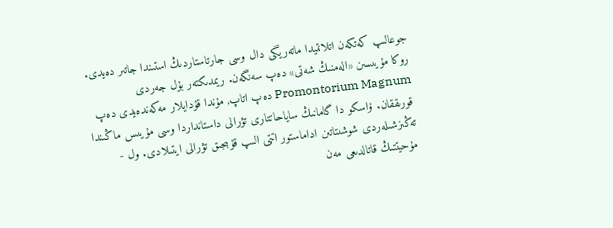جوعالىپ كەتكەن اتلانتيدا ماتەريگى دال وسى جارتاستاردىڭ استىندا جاتىر دەيدى. روكا مۇيىسىن «الەمنىڭ شەتى» دەپ سەنگەن. ريمدىكتەر بۇل جەردى Promontorium Magnum دەپ اتاپ, مۇندا قۇدايلار مەكەندەيدى دەپ قورىققان. ۆاسكو دا گامانىڭ ساياحاتتارى تۋرالى داستانداردا وسى مۇيىس ماڭىندا تەڭىزشىلەردى شوشىتاتىن اداماستور اتتى الىپ قۇبىجىق تۋرالى ايتىلادى. ول - مۇحيتتىڭ قاتالدىعى مەن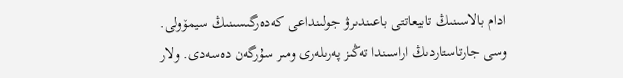ادام بالاسىنىڭ تابيعاتتى باعىندىرۋ جولىنداعى كەدەرگىسىنىڭ سيمۆولى. وسى جارتاستاردىڭ اراسىندا تەڭىز پەرىلەرى ومىر سۇرگەن دەسەدى. ولار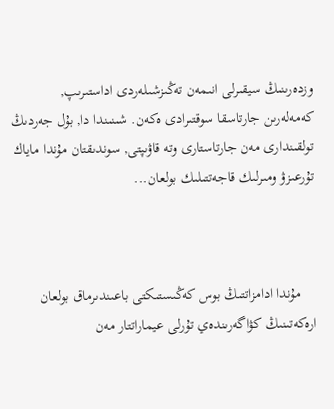وزدەرىنىڭ سيقىرلى انىمەن تەڭىزشىلەردى اداستىرىپ, كەمەلەرىن جارتاسقا سوقتىرادى ەكەن. شىنىندا دا, بۇل جەردىڭ تولقىندارى مەن جارتاستارى وتە قاۋىپتى, سوندىقتان مۇندا ماياك تۇرعىزۋ ومىرلىك قاجەتتىلىك بولعان...



    مۇندا ادامزاتتىڭ بوس كەڭىستىكتى باعىندىرماق بولعان ارەكەتىنىڭ كۋاگەرىندەي تۇرلى عيماراتتار مەن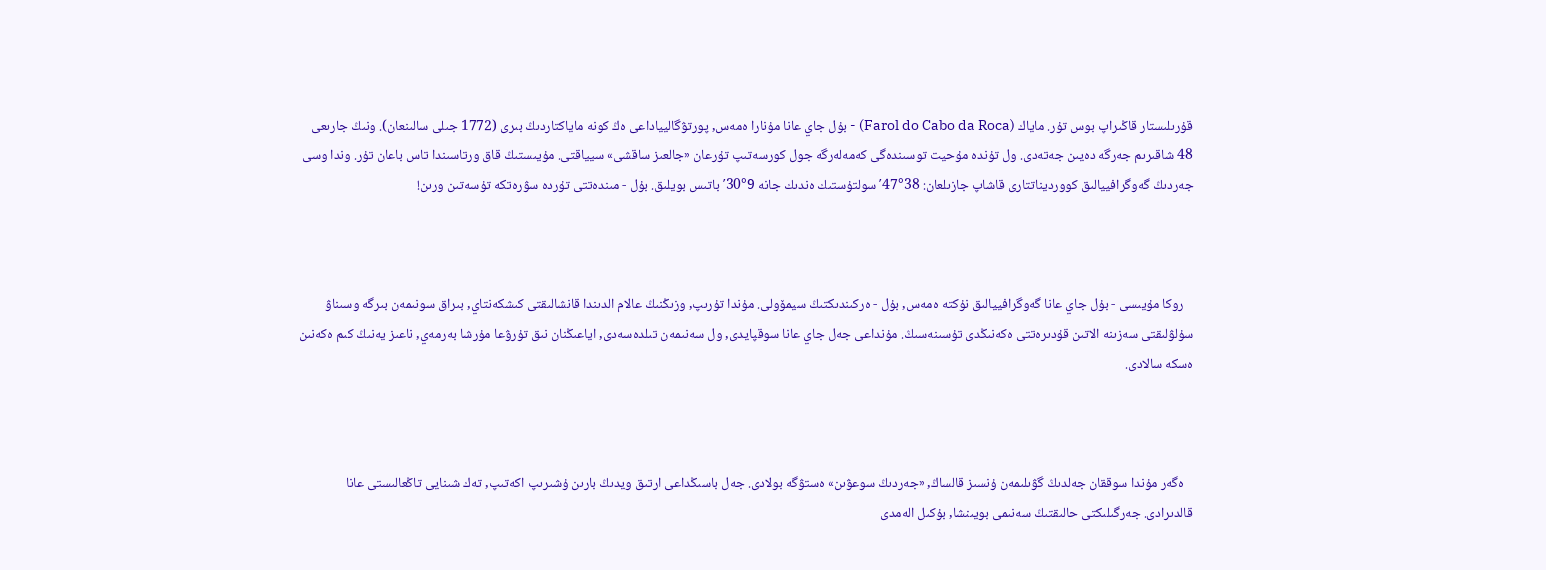قۇرىلىستار قاڭىراپ بوس تۇر. ماياك (Farol do Cabo da Roca) - بۇل جاي عانا مۇنارا ەمەس, پورتۋگاليياداعى ەڭ كونە ماياكتاردىڭ بىرى (1772 جىلى سالىنعان). ونىڭ جارىعى 48 شاقىرىم جەرگە دەيىن جەتەدى. ول تۇندە مۇحيت توسىندەگى كەمەلەرگە جول كورسەتىپ تۇرعان «جالعىز ساقشى» سيياقتى. مۇيىستىڭ قاق ورتاسىندا تاس باعان تۇر. وندا وسى جەردىڭ گەوگرافييالىق كوورديناتتارى قاشاپ جازىلعان: 38°47′ سولتۇستىك ەندىك جانە 9°30′ باتىس بويلىق. بۇل - مىندەتتى تۇردە سۋرەتكە تۇسەتىن ورىن!



   روكا مۇيىسى - بۇل جاي عانا گەوگرافييالىق نۇكتە ەمەس, بۇل - ەركىندىكتىڭ سيمۆولى. مۇندا تۇرىپ, وزىڭنىڭ عالام الدىندا قانشالىقتى كىشكەنتاي, بىراق سونىمەن بىرگە وسىناۋ سۇلۋلىقتى سەزىنە الاتىن قۇدىرەتتى ەكەنىڭدى تۇسىنەسىڭ. مۇنداعى جەل جاي عانا سوقپايدى, ول سەنىمەن تىلدەسەدى, اياعىڭنان نىق تۇرۋعا مۇرشا بەرمەي, ناعىز يەنىڭ كىم ەكەنىن ەسكە سالادى.



   ەگەر مۇندا سوققان جەلدىڭ گۋىلىمەن ۇنسىز قالساڭ, «جەردىڭ سوعۋىن» ەستۋگە بولادى. جەل باسىڭداعى ارتىق ويدىڭ بارىن ۇشىرىپ اكەتىپ, تەك شىنايى تاڭعالىستى عانا قالدىرادى. جەرگىلىكتى حالىقتىڭ سەنىمى بويىنشا, بۇكىل الەمدى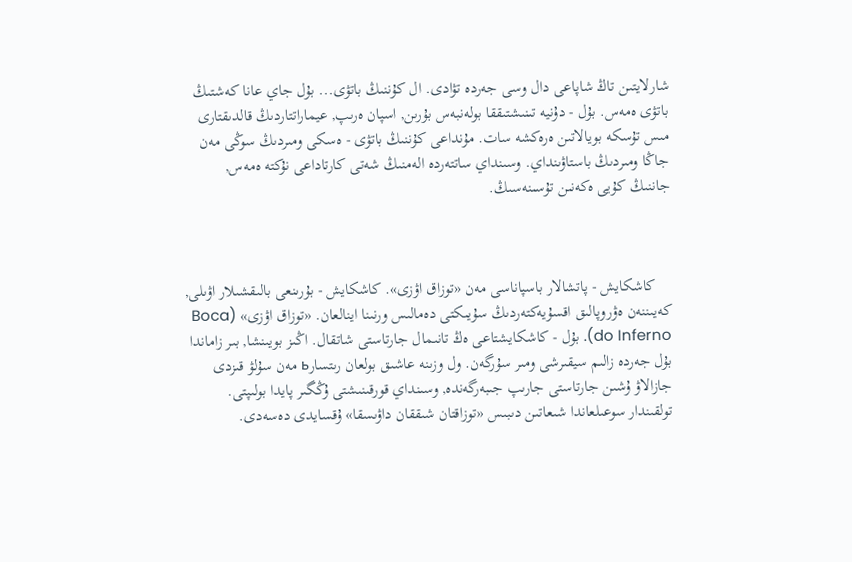شارلايتىن تاڭ شاپاعى دال وسى جەردە تۋادى. ال كۇننىڭ باتۋى... بۇل جاي عانا كەشتىڭ باتۋى ەمەس. بۇل - دۇنيە تىنىشتىققا بولەنبەس بۇرىن, اسپان ەرىپ, عيماراتتاردىڭ قالدىقتارى مىس تۇسكە بويالاتىن ەرەكشە سات. مۇنداعى كۇننىڭ باتۋى - ەسكى ومىردىڭ سوڭى مەن جاڭا ومىردىڭ باستاۋىنداي. وسىنداي ساتتەردە الەمنىڭ شەتى كارتاداعى نۇكتە ەمەس, جاننىڭ كۇيى ەكەنىن تۇسىنەسىڭ.



    كاشكايش - پاتشالار باسپاناسى مەن «توزاق اۋزى». كاشكايش - بۇرىنعى بالىقشىلار اۋىلى, كەيىننەن ەۋروپالىق اقسۇيەكتەردىڭ سۇيىكتى دەمالىس ورنىنا اينالعان. «توزاق اۋزى» (Boca do Inferno). بۇل - كاشكايشتاعى ەڭ تانىمال جارتاستى شاتقال. اڭىز بويىنشا, بىر زاماندا بۇل جەردە زالىم سيقىرشى ومىر سۇرگەن. ول وزىنە عاشىق بولعان رىتسارь مەن سۇلۋ قىزدى جازالاۋ ۇشىن جارتاستى جارىپ جىبەرگەندە, وسىنداي قورقىنىشتى ۇڭگىر پايدا بولىپتى. تولقىندار سوعىلعاندا شىعاتىن دىبىس «توزاقتان شىققان داۋىسقا» ۇقسايدى دەسەدى.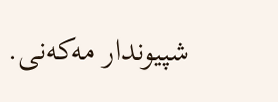شپيوندار مەكەنى.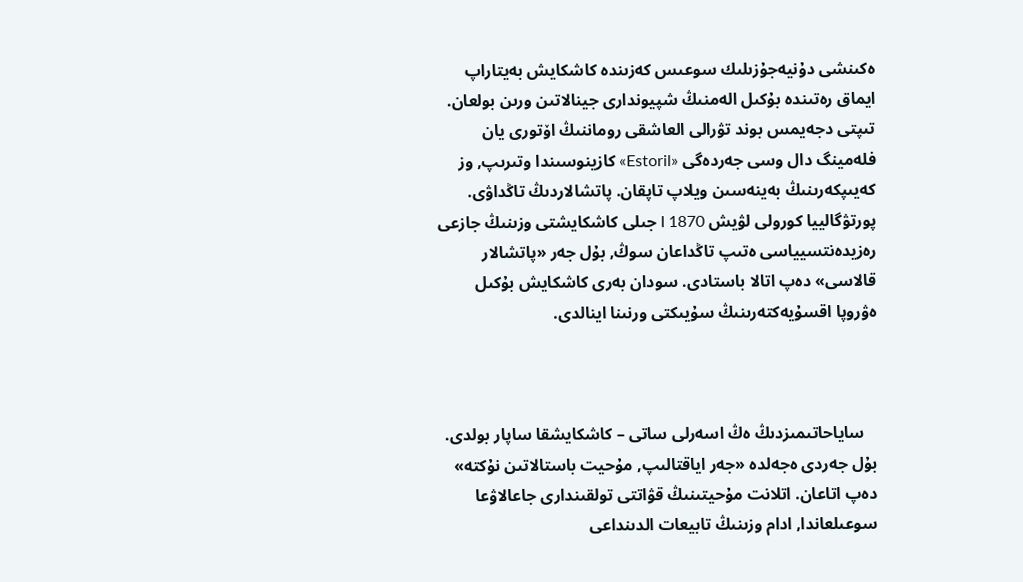ەكىنشى دۇنيەجۇزىلىك سوعىس كەزىندە كاشكايش بەيتاراپ ايماق رەتىندە بۇكىل الەمنىڭ شپيوندارى جينالاتىن ورىن بولعان. تىپتى دجەيمس بوند تۋرالى العاشقى روماننىڭ اۆتورى يان فلەمينگ دال وسى جەردەگى «Estoril» كازينوسىندا وتىرىپ, وز كەيىپكەرىنىڭ بەينەسىن ويلاپ تاپقان. پاتشالاردىڭ تاڭداۋى. پورتۋگالييا كورولى لۋيش I 1870 جىلى كاشكايشتى وزىنىڭ جازعى رەزيدەنتسيياسى ەتىپ تاڭداعان سوڭ, بۇل جەر «پاتشالار قالاسى» دەپ اتالا باستادى. سودان بەرى كاشكايش بۇكىل ەۋروپا اقسۇيەكتەرىنىڭ سۇيىكتى ورنىنا اينالدى.



   ساياحاتىمىزدىڭ ەڭ اسەرلى ساتى – كاشكايشقا ساپار بولدى. بۇل جەردى ەجەلدە «جەر اياقتالىپ, مۇحيت باستالاتىن نۇكتە» دەپ اتاعان. اتلانت مۇحيتىنىڭ قۋاتتى تولقىندارى جاعالاۋعا سوعىلعاندا, ادام وزىنىڭ تابيعات الدىنداعى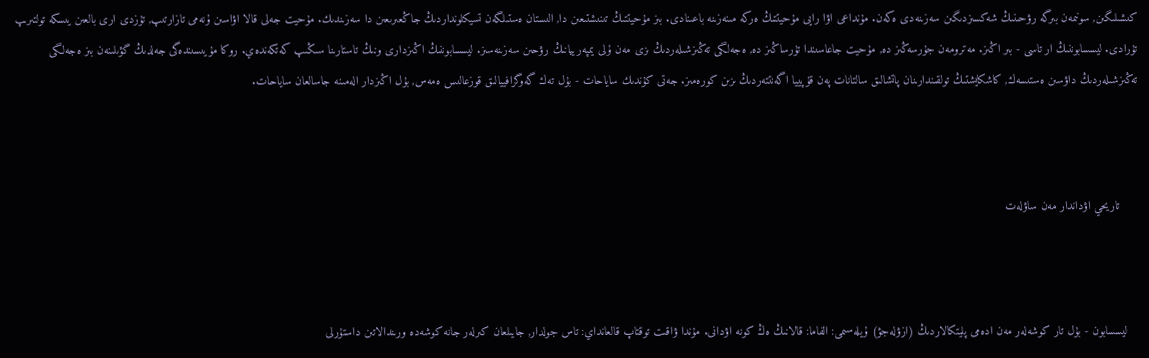كىشىلىگىن, سونىمەن بىرگە رۋحىنىڭ شەكسىزدىگىن سەزىنەدى ەكەن. مۇنداعى اۋا رايى مۇحيتتىڭ ەركە مىنەزىنە باعىنادى. بىز مۇحيتتىڭ تىنىشتىعىن دا, الىستان ەستىلگەن تسيكلونداردىڭ جاڭعىرىعىن دا سەزىندىك. مۇحيت جەلى قالا اۋاسىن ۇنەمى تازارتىپ, تۇزدى ارى بالعىن يىسكە تولتىرىپ تۇرادى. ليسسابوننىڭ ار تاسى - بىر اڭىز. مەترومەن جۇرسەڭىز دە, مۇحيت جاعاسىندا تۇرساڭىز دە, ەجەلگى تەڭىزشىلەردىڭ ىزى مەن ۇلى يمپەرييانىڭ رۋحىن سەزىنەسىز. ليسسابوننىڭ اڭىزدارى ونىڭ تاستارىنا سىڭىپ كەتكەندەي. روكا مۇيىسىندەگى جەلدىڭ گۋىلىنەن بىز ەجەلگى تەڭىزشىلەردىڭ داۋسىن ەستىسەك, كاشكايشتىڭ تولقىندارىنان پاتشالىق سالتانات پەن قۇپييا اگەنتتەردىڭ ىزىن كورەمىز. جەتى كۇندىك ساياحات - بۇل تەك گەوگرافييالىق قوزعالىس ەمەس, بۇل اڭىزدار الەمىنە جاسالعان ساياحات.



     تاريحي اۋداندار مەن ساۋلەت



   ليسسابون - بۇل تار كوشەلەر مەن ادەمى پليتكالاردىڭ (ازۋلەجۋ) ۇيلەسىمى: الفاما: قالانىڭ ەڭ كونە اۋدانى. مۇندا ۋاقىت توقتاپ قالعانداي: تاس جولدار, جايىلعان كىرلەر جانە كوشەدە ورىندالاتىن داستۇرلى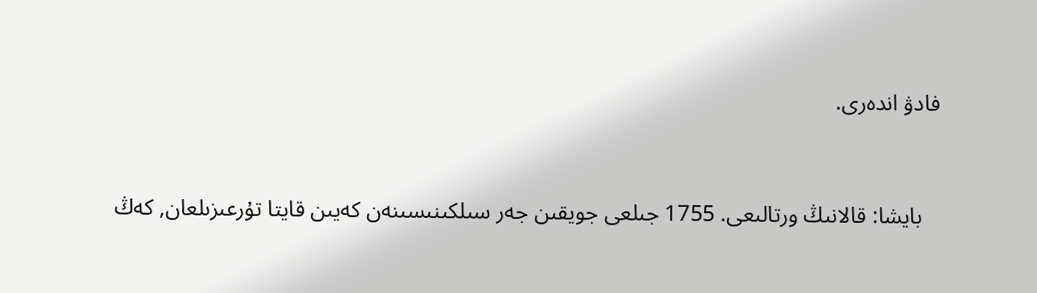فادۋ اندەرى.



   بايشا: قالانىڭ ورتالىعى. 1755 جىلعى جويقىن جەر سىلكىنىسىنەن كەيىن قايتا تۇرعىزىلعان, كەڭ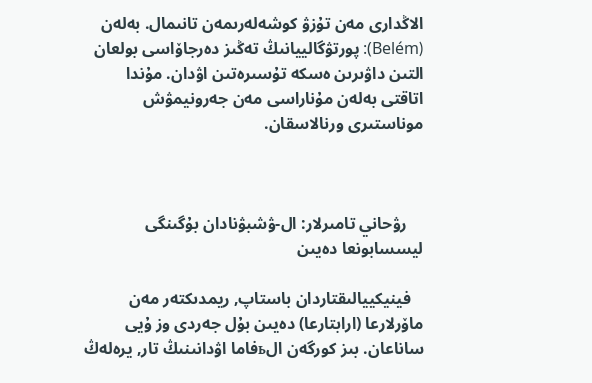الاڭدارى مەن تۇزۋ كوشەلەرىمەن تانىمال. بەلەن (Belém): پورتۋگالييانىڭ تەڭىز دەرجاۆاسى بولعان التىن داۋىرىن ەسكە تۇسىرەتىن اۋدان. مۇندا اتاقتى بەلەن مۇناراسى مەن جەرونيمۋش موناستىرى ورنالاسقان.



    رۋحاني تامىرلار: ال-ۋشبۋنادان بۇگىنگى ليسسابونعا دەيىن

   فينيكييالىقتاردان باستاپ, ريمدىكتەر مەن ماۆرلارعا (ارابتارعا) دەيىن بۇل جەردى وز ۇيى ساناعان. بىز كورگەن الьفاما اۋدانىنىڭ تار, يرەلەڭ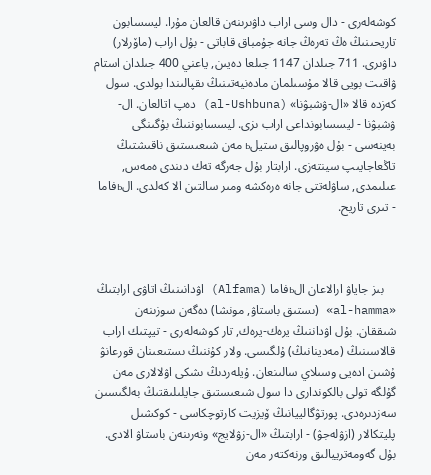كوشەلەرى - دال وسى اراب داۋىرىنەن قالعان مۇرا. ليسسابون تاريحىنىڭ ەڭ تەرەڭ جانە جۇمباق قاباتى - بۇل اراب (ماۆرلار) داۋىرى. 711 جىلدان 1147 جىلعا دەيىن, ياعني 400 جىلدان استام ۋاقىت بويى قالا مۇسىلمان مادەنيەتىنىڭ ىقپالىندا بولدى. سول كەزدە قالا «ال-ۋشبۋنا» (al-Ushbuna) دەپ اتالعان. ال-ۋشبۋنا - ليسسابونداعى اراب ىزى. ليسسابوننىڭ بۇگىنگى بەينەسى - بۇل ەۋروپالىق ستيلь مەن شىعىستىق ناقىشتىڭ تاڭعاجايىپ سينتەزى. ارابتار بۇل جەرگە تەك دىندى ەمەس, عىلىمدى, ساۋلەتتى جانە ەرەكشە ومىر سالتىن الا كەلدى. الьفاما - تىرى تاريح.



    بىز جاياۋ ارالاعان الьفاما (Alfama) اۋدانىنىڭ اتاۋى ارابتىڭ «al-hamma» (ىستىق باستاۋ, مونشا) دەگەن سوزىنەن شىققان. بۇل اۋداننىڭ يرەك-يرەك, تار كوشەلەرى - تيپتىك اراب قالاسىنىڭ (مەدينانىڭ) ۇلگىسى. ولار كۇننىڭ ىستىعىنان قورعانۋ ۇشىن ادەيى وسىلاي سالىنعان. ۇيلەردىڭ ىشكى اۋلالارى مەن گۇلگە تولى بالكوندارى دا سول شىعىستىق جايلىلىقتىڭ بەلگىسىن سەزدىرەدى. پورتۋگالييانىڭ ۆيزيت كارتوچكاسى - كوكشىل پليتكالار (ازۋلەجۋ) - ارابتىڭ «ال-زۋلايج» ونەرىنەن باستاۋ الادى. بۇل گەومەترييالىق ورنەكتەر مەن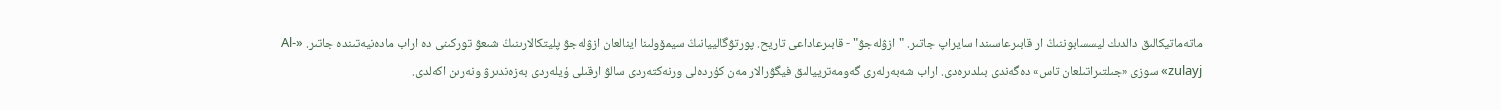ماتەماتيكالىق دالدىك ليسسابوننىڭ ار قابىرعاسىندا سايراپ جاتىر. "ازۋلەجۋ" - قابىرعاداعى تاريح. پورتۋگالييانىڭ سيمۆولىنا اينالعان ازۋلەجۋ پليتكالارىنىڭ شىعۋ توركىنى دە اراب مادەنيەتىندە جاتىر. «Al-zulayj» سوزى «جىلتىراتىلعان تاس» دەگەندى بىلدىرەدى. اراب شەبەرلەرى گەومەترييالىق فيگۋرالار مەن كۇردەلى ورنەكتەردى سالۋ ارقىلى ۇيلەردى بەزەندىرۋ ونەرىن اكەلدى.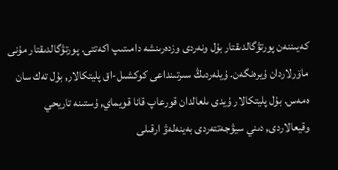كەيىننەن پورتۋگالدىقتار بۇل ونەردى وزدەرىنشە دامىتىپ اكەتتى. پورتۋگالدىقتار مۇنى ماۆرلاردان ۇيرەنگەن. ۇيلەردىڭ سىرتىنداعى كوكشىل-اق پليتكالار, بۇل تەك سان ەمەس. بۇل پليتكالار ۇيدى ىلعالدان قورعاپ قانا قويماي, ۇستىنە تاريحي وقيعالاردى, دىني سيۋجەتتەردى بەينەلەۋ ارقىلى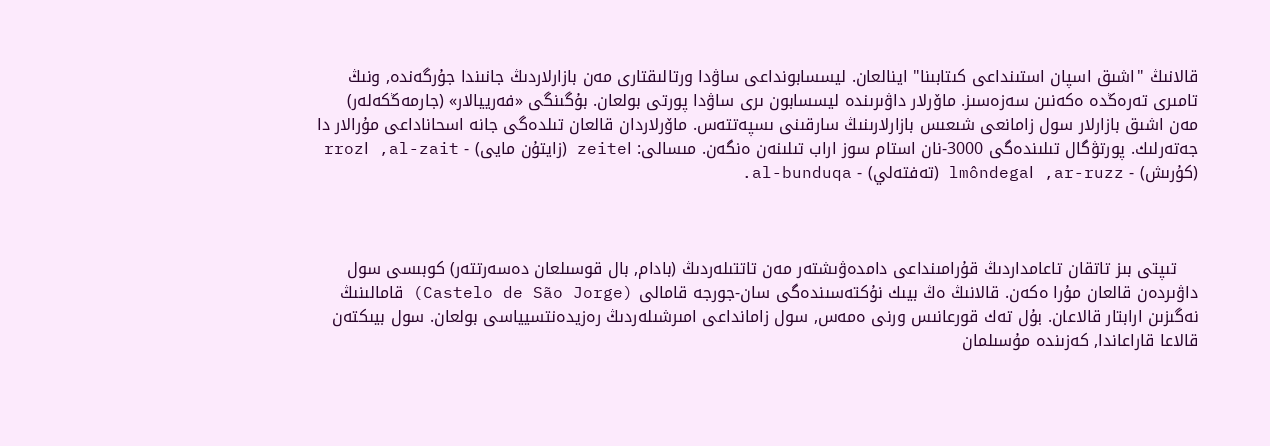قالانىڭ "اشىق اسپان استىنداعى كىتابىنا" اينالعان. ليسسابونداعى ساۋدا ورتالىقتارى مەن بازارلاردىڭ جانىندا جۇرگەندە, ونىڭ تامىرى تەرەڭدە ەكەنىن سەزەسىز. ماۆرلار داۋىرىندە ليسسابون ىرى ساۋدا پورتى بولعان. بۇگىنگى «فەرييالار» (جارمەڭكەلەر) مەن اشىق بازارلار سول زامانعى شىعىس بازارلارىنىڭ سارقىنى ىسپەتتەس. ماۆرلاردان قالعان تىلدەگى جانە اسحاناداعى مۇرالار دا جەتەرلىك. پورتۋگال تىلىندەگى 3000-نان استام سوز اراب تىلىنەن ەنگەن. مىسالى: اzeite (زايتۇن مايى) - al-zait, اrroz (كۇرىش) - ar-ruzz, اlmôndega (تەفتەلي) - al-bunduqa.



    تىپتى بىز تاتقان تاعامداردىڭ قۇرامىنداعى دامدەۋىشتەر مەن تاتتىلەردىڭ (بادام, بال قوسىلعان دەسەرتتەر) كوبىسى سول داۋىردەن قالعان مۇرا ەكەن. قالانىڭ ەڭ بيىك نۇكتەسىندەگى سان-جورجە قامالى (Castelo de São Jorge) قامالىنىڭ نەگىزىن ارابتار قالاعان. بۇل تەك قورعانىس ورنى ەمەس, سول زامانداعى امىرشىلەردىڭ رەزيدەنتسيياسى بولعان. سول بيىكتەن قالاعا قاراعاندا, كەزىندە مۇسىلمان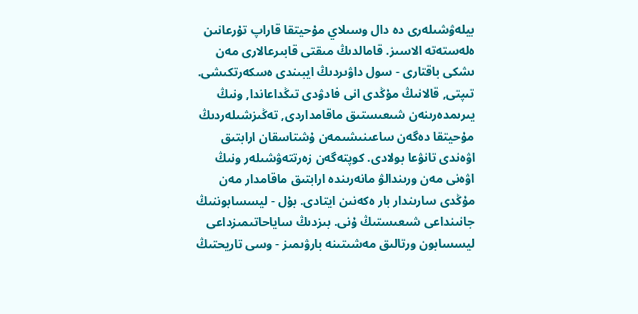بيلەۋشىلەرى دە دال وسىلاي مۇحيتقا قاراپ تۇرعانىن ەلەستەتە الاسىز. قامالدىڭ مىقتى قابىرعالارى مەن ىشكى باقتارى - سول داۋىردىڭ ايبىندى ەسكەرتكىشى. تىپتى, قالانىڭ مۇڭدى انى فادۋدى تىڭداعاندا, ونىڭ يىرىمدەرىنەن شىعىستىق ماقامداردى, تەڭىزشىلەردىڭ مۇحيتقا دەگەن ساعىنىشىمەن ۇشتاسقان ارابتىق اۋەندى تانۋعا بولادى. كوپتەگەن زەرتتەۋشىلەر ونىڭ اۋەنى مەن ورىندالۋ مانەرىندە ارابتىق ماقامدار مەن مۇڭدى سارىندار بار ەكەنىن ايتادى. بۇل - ليسسابوننىڭ جانىنداعى شىعىستىڭ ۇنى. بىزدىڭ ساياحاتىمىزداعى ليسسابون ورتالىق مەشىتىنە بارۋىمىز - وسى تاريحتىڭ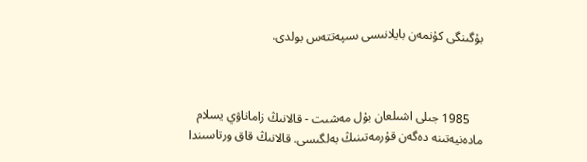بۇگىنگى كۇنمەن بايلانىسى ىسپەتتەس بولدى.



    1985 جىلى اشىلعان بۇل مەشىت - قالانىڭ زاماناۋي يسلام مادەنيەتىنە دەگەن قۇرمەتىنىڭ بەلگىسى. قالانىڭ قاق ورتاسىندا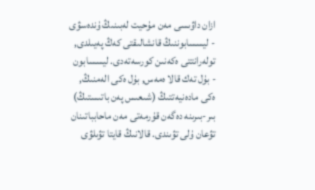ازان داۋىسى مەن مۇحيت لەبىنىڭ ۇندەسۋى - ليسسابوننىڭ قانشالىقتى كەڭ پەيىلدى, تولەرانتتى ەكەنىن كورسەتەدى. ليسسابون - بۇل تەك قالا ەمەس, بۇل ەكى الەمنىڭ, ەكى مادەنيەتتىڭ (شىعىس پەن باتىستىڭ) بىر-بىرىنە دەگەن قۇرمەتى مەن ماحابباتىنان تۋعان ۇلى تۋىندى. قالانىڭ قايتا تۋىلۋى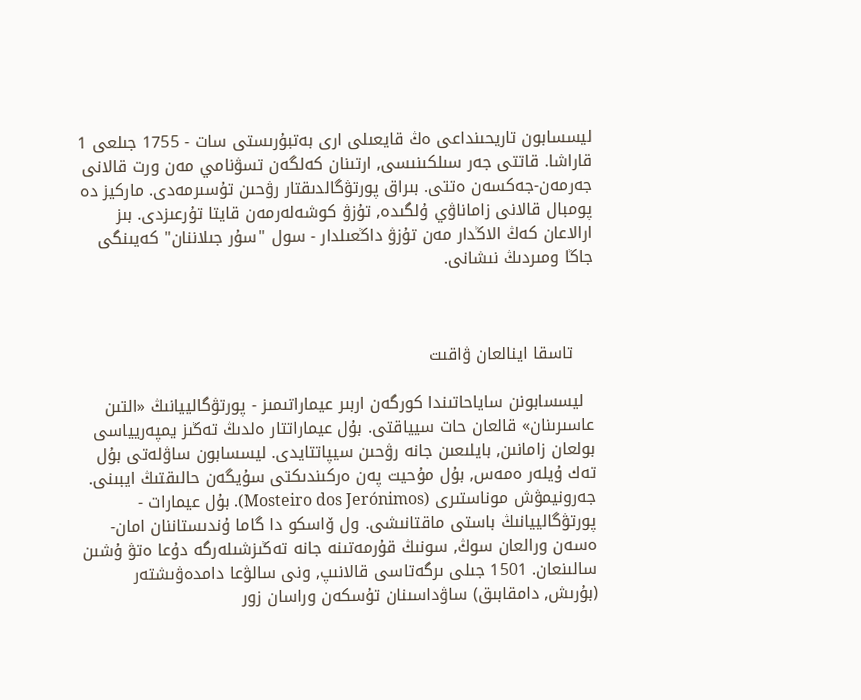ليسسابون تاريحىنداعى ەڭ قايعىلى ارى بەتبۇرىستى سات - 1755 جىلعى 1 قاراشا. قاتتى جەر سىلكىنىسى, ارتىنان كەلگەن تسۋنامي مەن ورت قالانى جەرمەن-جەكسەن ەتتى. بىراق پورتۋگالدىقتار رۋحىن تۇسىرمەدى. ماركيز دە پومبال قالانى زاماناۋي ۇلگىدە, تۇزۋ كوشەلەرمەن قايتا تۇرعىزدى. بىز ارالاعان كەڭ الاڭدار مەن تۇزۋ داڭعىلدار - سول "سۇر جىلاننان" كەيىنگى جاڭا ومىردىڭ نىشانى.



    تاسقا اينالعان ۋاقىت

  ليسسابونن ساياحاتىندا كورگەن اربىر عيماراتىمىز - پورتۋگالييانىڭ «التىن عاسىرىنان» قالعان حات سيياقتى. بۇل عيماراتتار ەلدىڭ تەڭىز يمپەريياسى بولعان زامانىن, بايلىعىن جانە رۋحىن سيپاتتايدى. ليسسابون ساۋلەتى بۇل تەك ۇيلەر ەمەس, بۇل مۇحيت پەن ەركىندىكتى سۇيگەن حالىقتىڭ ايبىنى. جەرونيمۋش موناستىرى (Mosteiro dos Jerónimos). بۇل عيمارات - پورتۋگالييانىڭ باستى ماقتانىشى. ول ۆاسكو دا گاما ۇندىستاننان امان-ەسەن ورالعان سوڭ, سونىڭ قۇرمەتىنە جانە تەڭىزشىلەرگە دۇعا ەتۋ ۇشىن سالىنعان. 1501 جىلى ىرگەتاسى قالانىپ, ونى سالۋعا دامدەۋىشتەر (بۇرىش, دامقابىق) ساۋداسىنان تۇسكەن وراسان زور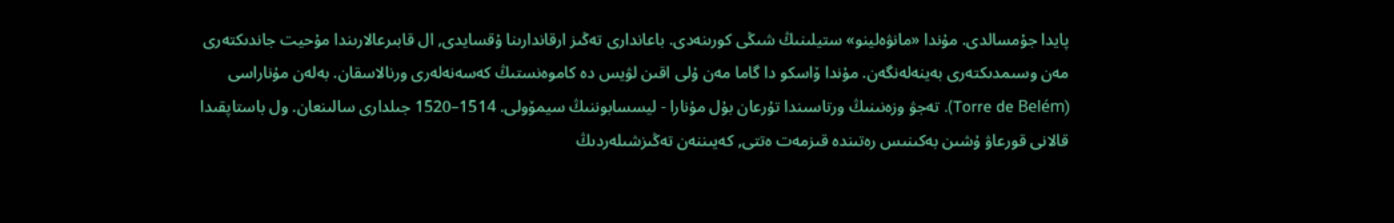پايدا جۇمسالدى. مۇندا «مانۋەلينو» ستيلىنىڭ شىڭى كورىنەدى. باعاندارى تەڭىز ارقاندارىنا ۇقسايدى, ال قابىرعالارىندا مۇحيت جاندىكتەرى مەن وسىمدىكتەرى بەينەلەنگەن. مۇندا ۆاسكو دا گاما مەن ۇلى اقىن لۋيس دە كاموەنستىڭ كەسەنەلەرى ورنالاسقان. بەلەن مۇناراسى (Torre de Belém). تەجۋ وزەنىنىڭ ورتاسىندا تۇرعان بۇل مۇنارا - ليسسابوننىڭ سيمۆولى. 1514–1520 جىلدارى سالىنعان. ول باستاپقىدا قالانى قورعاۋ ۇشىن بەكىنىس رەتىندە قىزمەت ەتتى, كەيىننەن تەڭىزشىلەردىڭ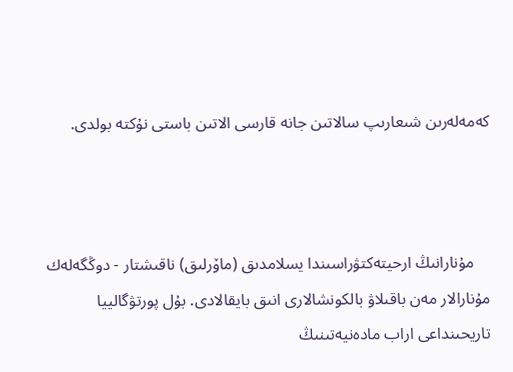كەمەلەرىن شىعارىپ سالاتىن جانە قارسى الاتىن باستى نۇكتە بولدى.



    مۇنارانىڭ ارحيتەكتۋراسىندا يسلامدىق (ماۆرلىق) ناقىشتار - دوڭگەلەك مۇنارالار مەن باقىلاۋ بالكونشالارى انىق بايقالادى. بۇل پورتۋگالييا تاريحىنداعى اراب مادەنيەتىنىڭ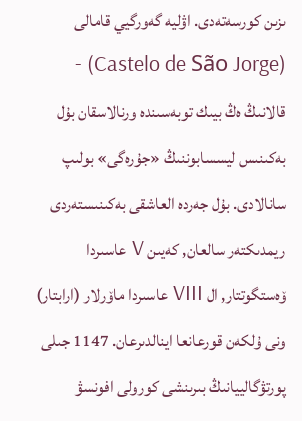ىزىن كورسەتەدى. اۋليە گەورگيي قامالى (Castelo de São Jorge) - قالانىڭ ەڭ بيىك توبەسىندە ورنالاسقان بۇل بەكىنىس ليسسابوننىڭ «جۇرەگى» بولىپ سانالادى. بۇل جەردە العاشقى بەكىنىستەردى ريمدىكتەر سالعان, كەيىن V عاسىردا ۆەستگوتتار, ال VIII عاسىردا ماۆرلار (ارابتار) ونى ۇلكەن قورعانعا اينالدىرعان. 1147 جىلى پورتۋگالييانىڭ بىرىنشى كورولى افونسۋ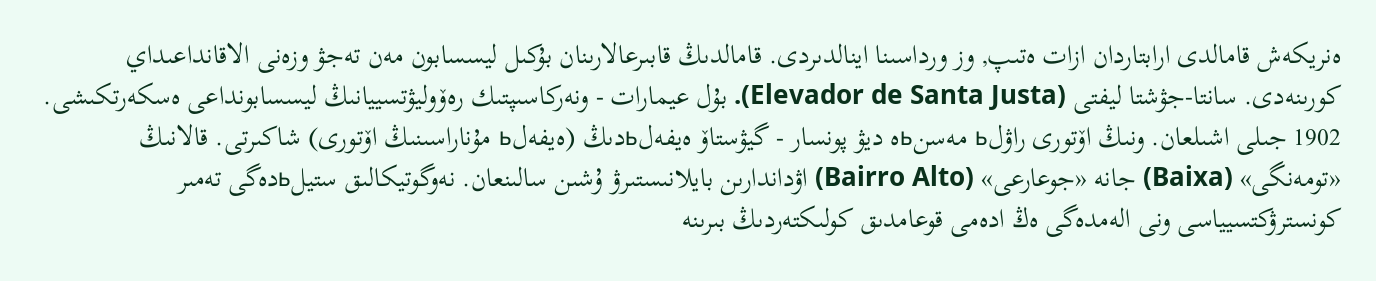ەنريكەش قامالدى ارابتاردان ازات ەتىپ, وز ورداسىنا اينالدىردى. قامالدىڭ قابىرعالارىنان بۇكىل ليسسابون مەن تەجۋ وزەنى الاقانداعىداي كورىنەدى. سانتا-جۋشتا ليفتى (Elevador de Santa Justa). بۇل عيمارات - ونەركاسىپتىك رەۆوليۋتسييانىڭ ليسسابونداعى ەسكەرتكىشى. 1902 جىلى اشىلعان. ونىڭ اۆتورى راۋلь مەسنьە ديۋ پونسار - گيۋستاۆ ەيفەلьدىڭ (ەيفەلь مۇناراسىنىڭ اۆتورى) شاكىرتى. قالانىڭ «تومەنگى» (Baixa) جانە «جوعارعى» (Bairro Alto) اۋداندارىن بايلانىستىرۋ ۇشىن سالىنعان. نەوگوتيكالىق ستيلьدەگى تەمىر كونسترۋكتسيياسى ونى الەمدەگى ەڭ ادەمى قوعامدىق كولىكتەردىڭ بىرىنە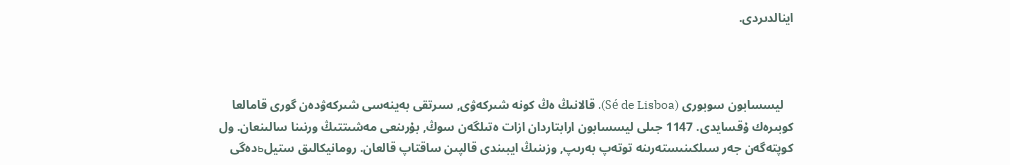اينالدىردى.



   ليسسابون سوبورى (Sé de Lisboa). قالانىڭ ەڭ كونە شىركەۋى, سىرتقى بەينەسى شىركەۋدەن گورى قامالعا كوبىرەك ۇقسايدى. 1147 جىلى ليسسابون ارابتاردان ازات ەتىلگەن سوڭ, بۇرىنعى مەشىتتىڭ ورنىنا سالىنعان. ول كوپتەگەن جەر سىلكىنىستەرىنە توتەپ بەرىپ, وزىنىڭ ايبىندى قالپىن ساقتاپ قالعان. رومانيكالىق ستيلьدەگى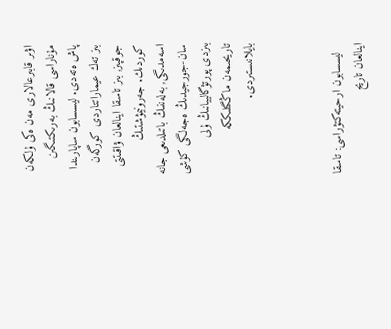اۋىر قابىرعالارى مەن ەكى ۇلكەن مۇناراسى قالانىڭ بەرىكتىگىن پاش ەتەدى. ليسسابون ساپارىندا بىز تەك عيماراتتاردى كورگەن جوقپىز, بىز تاسقا اينالعان ۋاقىتتى كوردىك. جەرونيمۋشتىڭ اسەمدىگى, بەلەننىڭ باتىلدىعى جانە سان-جورجيدىڭ ەجەلگى كۇشى بىزدى پورتۋگالييانىڭ ۇلى تاريحىمەن ماڭگىلىككە بايلانىستىردى.



   ليسسابون ارحيتەكتۋراسى: تاسقا اينالعان تاريح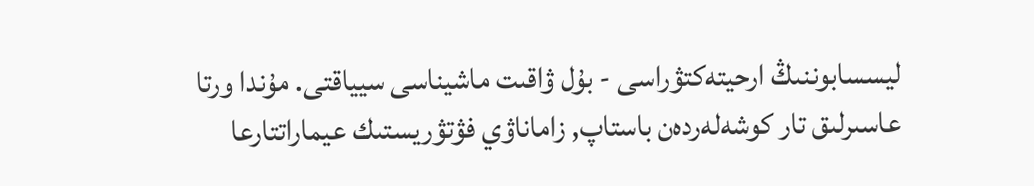ليسسابوننىڭ ارحيتەكتۋراسى - بۇل ۋاقىت ماشيناسى سيياقتى. مۇندا ورتا عاسىرلىق تار كوشەلەردەن باستاپ, زاماناۋي فۋتۋريستىك عيماراتتارعا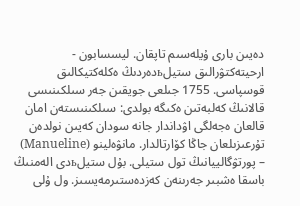دەيىن بارى ۇيلەسىم تاپقان. ليسسابون - ارحيتەكتۋرالىق ستيلьدەردىڭ ەكلەكتيكالىق قوسپاسى. 1755 جىلعى جويقىن جەر سىلكىنىسى قالانىڭ كەلبەتىن ەكىگە بولدى: سىلكىنىستەن امان قالعان ەجەلگى اۋداندار جانە سودان كەيىن نولدەن تۇرعىزىلعان جاڭا كۆارتالدار. مانۋەلينو (Manueline) – پورتۋگالييانىڭ تول ستيلى. بۇل ستيلьدى الەمنىڭ باسقا ەشبىر جەرىنەن كەزدەستىرمەيسىز. ول ۇلى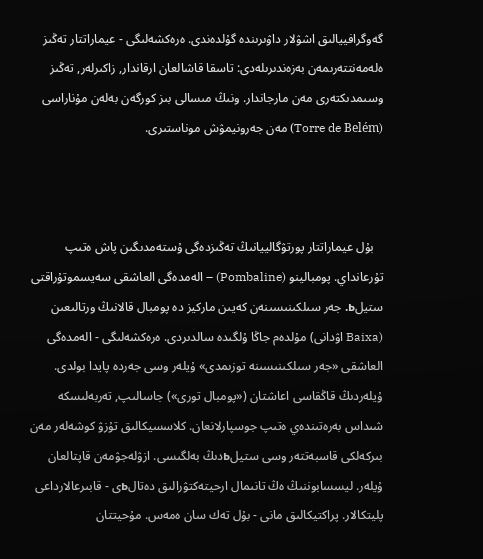گەوگرافييالىق اشۋلار داۋىرىندە گۇلدەندى. ەرەكشەلىگى - عيماراتتار تەڭىز ەلەمەنتتەرىمەن بەزەندىرىلەدى: تاسقا قاشالعان ارقاندار, زاكىرلەر, تەڭىز وسىمدىكتەرى مەن مارجاندار. ونىڭ مىسالى بىز كورگەن بەلەن مۇناراسى (Torre de Belém) مەن جەرونيمۋش موناستىرى.



   بۇل عيماراتتار پورتۋگالييانىڭ تەڭىزدەگى ۇستەمدىگىن پاش ەتىپ تۇرعانداي. پومبالينو (Pombaline) – الەمدەگى العاشقى سەيسموتۇراقتى ستيلь. جەر سىلكىنىسىنەن كەيىن ماركيز دە پومبال قالانىڭ ورتالىعىن (Baixa اۋدانى) مۇلدەم جاڭا ۇلگىدە سالدىردى. ەرەكشەلىگى - الەمدەگى العاشقى «جەر سىلكىنىسىنە توزىمدى» ۇيلەر وسى جەردە پايدا بولدى. ۇيلەردىڭ قاڭقاسى اعاشتان («پومبال تورى») جاسالىپ, تەربەلىسكە شىداس بەرەتىندەي ەتىپ جوسپارلانعان. كلاسسيكالىق تۇزۋ كوشەلەر مەن بىركەلكى قاسبەتتەر وسى ستيلьدىڭ بەلگىسى. ازۋلەجۋمەن قاپتالعان ۇيلەر. ليسسابوننىڭ ەڭ تانىمال ارحيتەكتۋرالىق دەتالьى - قابىرعالارداعى پليتكالار. پراكتيكالىق مانى - بۇل تەك سان ەمەس. مۇحيتتان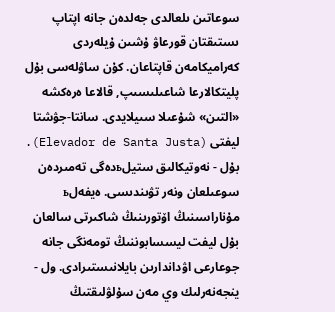سوعاتىن ىلعالدى جەلدەن جانە اپتاپ ىستىقتان قورعاۋ ۇشىن ۇيلەردى كەراميكامەن قاپتاعان. كۇن ساۋلەسى بۇل پليتكالارعا شاعىلىسىپ, قالاعا ەرەكشە «التىن» شۇعىلا سىيلايدى. سانتا-جۋشتا ليفتى (Elevador de Santa Justa). بۇل - نەوتيكالىق ستيلьدەگى تەمىردەن سوعىلعان ونەر تۋىندىسى. ەيفەلь مۇناراسىنىڭ اۆتورىنىڭ شاكىرتى سالعان بۇل ليفت ليسسابوننىڭ تومەنگى جانە جوعارعى اۋداندارىن بايلانىستىرادى. ول - ينجەنەرلىك وي مەن سۇلۋلىقتىڭ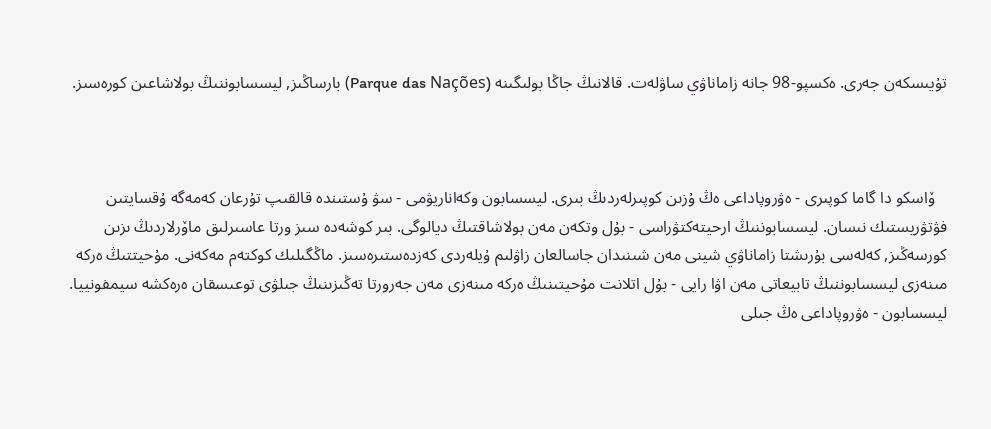تۇيىسكەن جەرى. ەكسپو-98 جانە زاماناۋي ساۋلەت. قالانىڭ جاڭا بولىگىنە (Parque das Nações) بارساڭىز, ليسسابوننىڭ بولاشاعىن كورەسىز.



   ۆاسكو دا گاما كوپىرى - ەۋروپاداعى ەڭ ۇزىن كوپىرلەردىڭ بىرى. ليسسابون وكەاناريۋمى - سۋ ۇستىندە قالقىپ تۇرعان كەمەگە ۇقسايتىن فۋتۋريستىك نىسان. ليسسابوننىڭ ارحيتەكتۋراسى - بۇل وتكەن مەن بولاشاقتىڭ ديالوگى. بىر كوشەدە سىز ورتا عاسىرلىق ماۆرلاردىڭ ىزىن كورسەڭىز, كەلەسى بۇرىشتا زاماناۋي شينى مەن شىنىدان جاسالعان زاۋلىم ۇيلەردى كەزدەستىرەسىز. ماڭگىلىك كوكتەم مەكەنى. مۇحيتتىڭ ەركە مىنەزى ليسسابوننىڭ تابيعاتى مەن اۋا رايى - بۇل اتلانت مۇحيتىنىڭ ەركە مىنەزى مەن جەرورتا تەڭىزىنىڭ جىلۋى توعىسقان ەرەكشە سيمفونييا. ليسسابون - ەۋروپاداعى ەڭ جىلى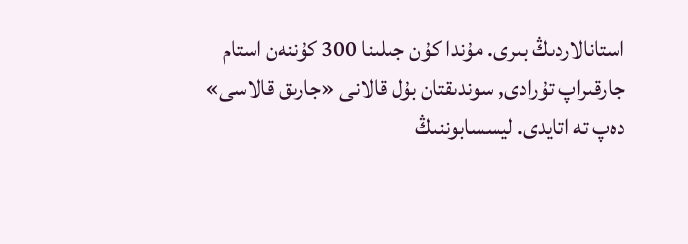استانالاردىڭ بىرى. مۇندا كۇن جىلىنا 300 كۇننەن استام جارقىراپ تۇرادى, سوندىقتان بۇل قالانى «جارىق قالاسى» دەپ تە اتايدى. ليسسابوننىڭ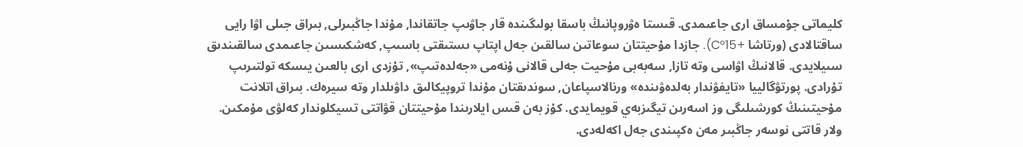كليماتى جۇمساق ارى جاعىمدى. قىستا ەۋروپانىڭ باسقا بولىگىندە قار جاۋىپ جاتقاندا, مۇندا جاڭبىرلى, بىراق جىلى اۋا رايى ساقتالادى (ورتاشا +15°C). جازدا مۇحيتتان سوعاتىن سالقىن جەل اپتاپ ىستىقتى باسىپ, كەشكىسىن جاعىمدى سالقىندىق سىيلايدى. قالانىڭ اۋاسى وتە تازا, سەبەبى مۇحيت جەلى قالانى ۇنەمى «جەلدەتىپ», تۇزدى ارى بالعىن يىسكە تولتىرىپ تۇرادى. پورتۋگالييا «تايفۋندار بەلدەۋىندە» ورنالاسپاعان, سوندىقتان مۇندا تروپيكالىق داۋىلدار وتە سيرەك. بىراق اتلانت مۇحيتىنىڭ كورشىلىگى وز اسەرىن تيگىزبەي قويمايدى. كۇز بەن قىس ايلارىندا مۇحيتتان قۋاتتى تسيكلوندار كەلۋى مۇمكىن. ولار قاتتى نوسەر جاڭبىر مەن ەكپىندى جەل اكەلەدى.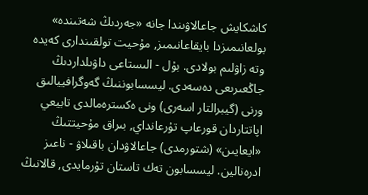كاشكايش جاعالاۋىندا جانە «جەردىڭ شەتىندە» بولعانىمىزدا بايقاعانىمىز, مۇحيت تولقىندارى كەيدە وتە زاۋلىم بولادى. بۇل - الىستاعى داۋىلداردىڭ جاڭعىرىعى دەسەدى. ليسسابوننىڭ گەوگرافييالىق ورنى (گيبرالتار اسەرى) ونى ەكسترەمالدى تابيعي اپاتتاردان قورعاپ تۇرعانداي, بىراق مۇحيتتىڭ «ايعايىن» (شتورمدى) جاعالاۋدان باقىلاۋ - ناعىز ادرەنالين. ليسسابون تەك تاستان تۇرمايدى, قالانىڭ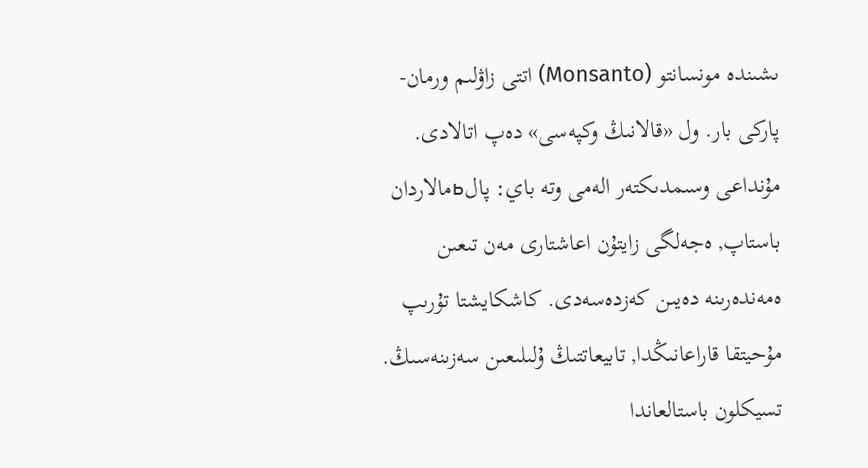ىشىندە مونسانتو (Monsanto) اتتى زاۋلىم ورمان-پاركى بار. ول «قالانىڭ وكپەسى» دەپ اتالادى. مۇنداعى وسىمدىكتەر الەمى وتە باي: پالьمالاردان باستاپ, ەجەلگى زايتۇن اعاشتارى مەن تىعىن ەمەندەرىنە دەيىن كەزدەسەدى. كاشكايشتا تۇرىپ مۇحيتقا قاراعانىڭدا, تابيعاتتىڭ ۇلىلىعىن سەزىنەسىڭ. تسيكلون باستالعاندا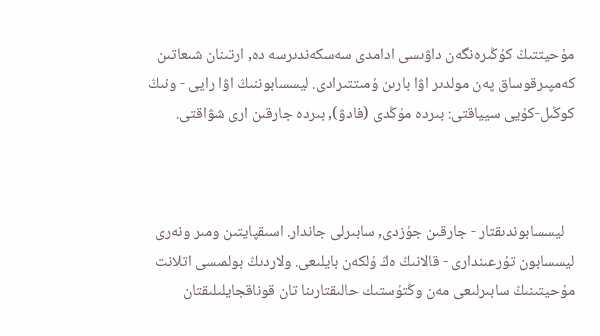مۇحيتتىڭ كۇڭىرەنگەن داۋىسى ادامدى سەسكەندىرسە دە, ارتىنان شىعاتىن كەمپىرقوساق پەن مولدىر اۋا بارىن ۇمىتتىرادى. ليسسابوننىڭ اۋا رايى - ونىڭ كوڭىل-كۇيى سيياقتى: بىردە مۇڭدى (فادۋ), بىردە جارقىن ارى شۋاقتى.



   ليسسابوندىقتار - جارقىن جۇزدى, سابىرلى جاندار. اسىقپايتىن ومىر ونەرى ليسسابون تۇرعىندارى - قالانىڭ ەڭ ۇلكەن بايلىعى. ولاردىڭ بولمىسى اتلانت مۇحيتىنىڭ سابىرلىعى مەن وڭتۇستىك حالىقتارىنا تان قوناقجايلىلىقتان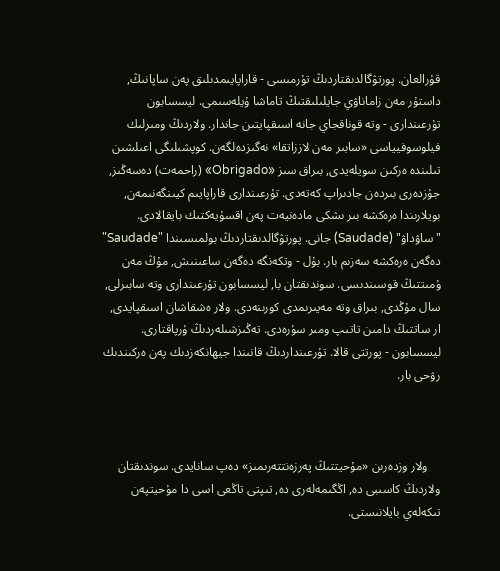قۇرالعان. پورتۋگالدىقتاردىڭ تۇرمىسى - قاراپايىمدىلىق پەن ساپانىڭ, داستۇر مەن زاماناۋي جايلىلىقتىڭ تاماشا ۇيلەسىمى. ليسسابون تۇرعىندارى - وتە قوناقجاي جانە اسىقپايتىن جاندار. ولاردىڭ ومىرلىك فيلوسوفيياسى «سابىر مەن لاززاتقا» نەگىزدەلگەن. كوپشىلىگى اعىلشىن تىلىندە ەركىن سويلەيدى, بىراق سىز «Obrigado» (راحمەت) دەسەڭىز, جۇزدەرى بىردەن جادىراپ كەتەدى. تۇرعىندارى قاراپايىم كيىنگەنىمەن, بويلارىندا ەرەكشە بىر ىشكى مادەنيەت پەن اقسۇيەكتىك بايقالادى. "ساۋداۋ" (Saudade) جانى. پورتۋگالدىقتاردىڭ بولمىسىندا "Saudade" دەگەن ەرەكشە سەزىم بار. بۇل - وتكەنگە دەگەن ساعىنىش, مۇڭ مەن ۇمىتتىڭ قوسىندىسى. سوندىقتان با, ليسسابون تۇرعىندارى وتە سابىرلى, سال مۇڭدى, بىراق وتە مەيىرىمدى كورىنەدى. ولار ەشقاشان اسىقپايدى, ار ساتتىڭ دامىن تاتىپ ومىر سۇرەدى. تەڭىزشىلەردىڭ ۇرپاقتارى. ليسسابون - پورتتى قالا. تۇرعىنداردىڭ قانىندا جيھانكەزدىك پەن ەركىندىك رۋحى بار.



    ولار وزدەرىن «مۇحيتتىڭ پەرزەنتتەرىمىز» دەپ سانايدى. سوندىقتان ولاردىڭ كاسىبى دە, اڭگىمەلەرى دە, تىپتى تاڭعى اسى دا مۇحيتپەن تىكەلەي بايلانىستى.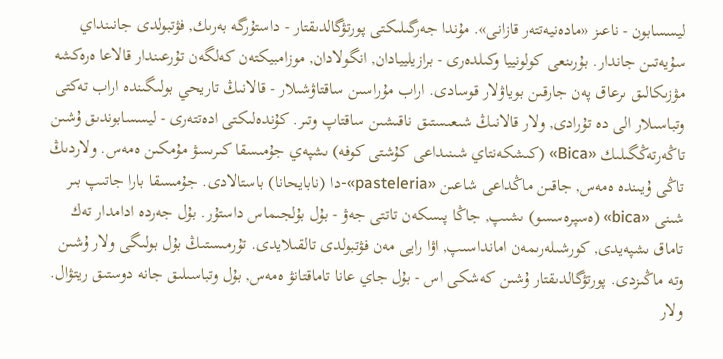ليسسابون - ناعىز «مادەنيەتتەر قازانى». مۇندا جەرگىلىكتى پورتۋگالدىقتار - داستۇرگە بەرىك, فۋتبولدى جانىنداي سۇيەتىن جاندار. بۇرىنعى كولونييا وكىلدەرى - برازيلييادان, انگولادان, موزامبيكتەن كەلگەن تۇرعىندار قالاعا ەرەكشە مۋزىكالىق ىرعاق پەن جارقىن بوياۋلار قوسادى. اراب مۇراسىن ساقتاۋشىلار - قالانىڭ تاريحي بولىگىندە اراب تەكتى وتباسىلار الى دە تۇرادى, ولار قالانىڭ شىعىستىق ناقىشىن ساقتاپ وتىر. كۇندەلىكتى ادەتتەرى - ليسسابوندىق ۇشىن تاڭەرتەڭگىلىك «Bica» (كىشكەنتاي شىنىداعى كۇشتى كوفە) ىشپەي جۇمىسقا كىرىسۋ مۇمكىن ەمەس. ولاردىڭ تاڭى ۇيىندە ەمەس, جاقىن ماڭداعى شاعىن «pasteleria»-دا (نابايحانا) باستالادى. جۇمىسقا بارا جاتىپ بىر شىنى «bica» (ەسپرەسسو) ىشىپ, جاڭا پىسكەن تاتتى جەۋ - بۇل بۇلجىماس داستۇر. بۇل جەردە ادامدار تەك تاماق ىشپەيدى, كورشىلەرىمەن امانداسىپ, اۋا رايى مەن فۋتبولدى تالقىلايدى. تۇرمىستىڭ بۇل بولىگى ولار ۇشىن وتە ماڭىزدى. پورتۋگالدىقتار ۇشىن كەشكى اس - بۇل جاي عانا تاماقتانۋ ەمەس, بۇل وتباسىلىق جانە دوستىق ريتۋال. ولار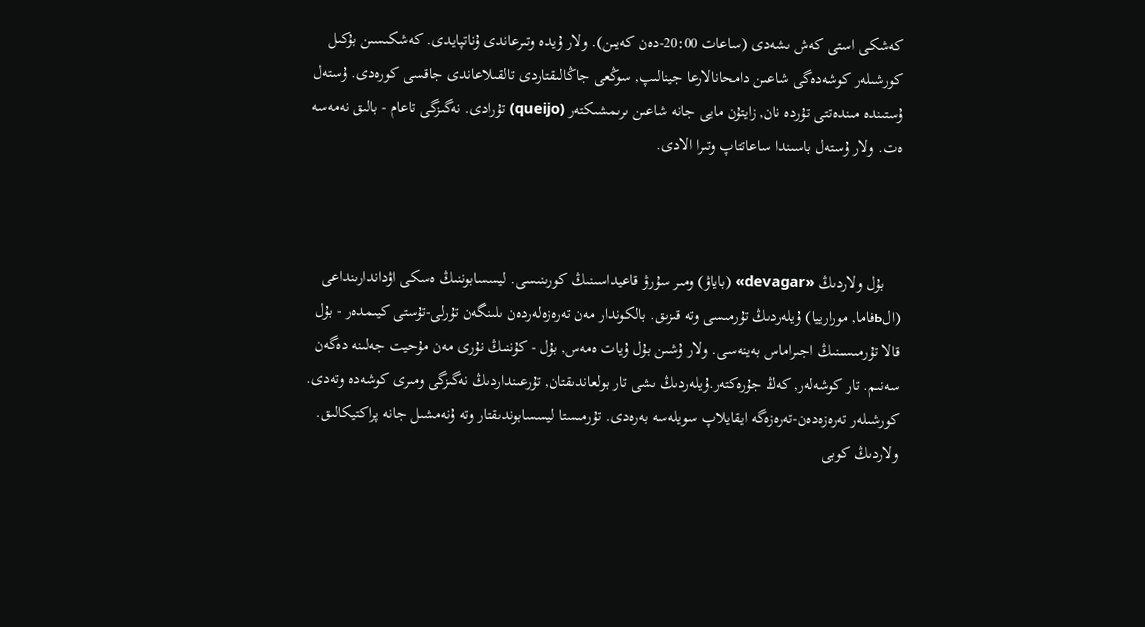كەشكى استى كەش ىشەدى (ساعات 20:00-دەن كەيىن). ولار ۇيدە وتىرعاندى ۇناتپايدى. كەشكىسىن بۇكىل كورشىلەر كوشەدەگى شاعىن دامحانالارعا جينالىپ, سوڭعى جاڭالىقتاردى تالقىلاعاندى جاقسى كورەدى. ۇستەل ۇستىندە مىندەتتى تۇردە نان, زايتۇن مايى جانە شاعىن ىرىمشىكتەر (queijo) تۇرادى. نەگىزگى تاعام - بالىق نەمەسە ەت. ولار ۇستەل باسىندا ساعاتتاپ وتىرا الادى.



    بۇل ولاردىڭ «devagar» (باياۋ) ومىر سۇرۋ قاعيداسىنىڭ كورىنىسى. ليسسابوننىڭ ەسكى اۋداندارىنداعى (الьفاما, مورارييا) ۇيلەردىڭ تۇرمىسى وتە قىزىق. بالكوندار مەن تەرەزەلەردەن ىلىنگەن تۇرلى-تۇستى كيىمدەر - بۇل قالا تۇرمىسىنىڭ اجىراماس بەينەسى. ولار ۇشىن بۇل ۇيات ەمەس, بۇل - كۇننىڭ نۇرى مەن مۇحيت جەلىنە دەگەن سەنىم. تار كوشەلەر, كەڭ جۇرەكتەر.ۇيلەردىڭ ىشى تار بولعاندىقتان, تۇرعىنداردىڭ نەگىزگى ومىرى كوشەدە وتەدى. كورشىلەر تەرەزەدەن-تەرەزەگە ايقايلاپ سويلەسە بەرەدى. تۇرمىستا ليسسابوندىقتار وتە ۇنەمشىل جانە پراكتيكالىق. ولاردىڭ كوبى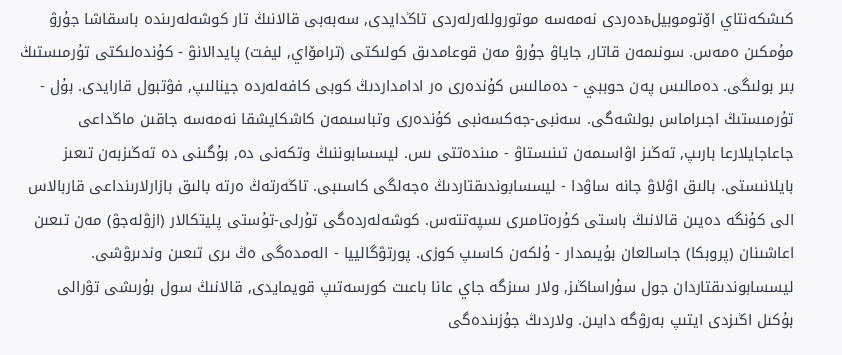كىشكەنتاي اۆتوموبيلьدەردى نەمەسە موتوروللەرلەردى تاڭدايدى, سەبەبى قالانىڭ تار كوشەلەرىندە باسقاشا جۇرۋ مۇمكىن ەمەس. سونىمەن قاتار, جاياۋ جۇرۋ مەن قوعامدىق كولىكتى (ترامۆاي, ليفت) پايدالانۋ - كۇندەلىكتى تۇرمىستىڭ بىر بولىگى. دەمالىس پەن حوببي - دەمالىس كۇندەرى ەر ادامداردىڭ كوبى كافەلەردە جينالىپ, فۋتبول قارايدى. بۇل - تۇرمىستىڭ اجىراماس بولشەگى. سەنبى-جەكسەنبى كۇندەرى وتباسىمەن كاشكايشقا نەمەسە جاقىن ماڭداعى جاعاجايلارعا بارىپ, تەڭىز اۋاسىمەن تىنىستاۋ - مىندەتتى ىس. ليسسابوننىڭ وتكەنى دە, بۇگىنى دە تەڭىزبەن تىعىز بايلانىستى. بالىق اۋلاۋ جانە ساۋدا - ليسسابوندىقتاردىڭ ەجەلگى كاسىبى. تاڭەرتەڭ ەرتە بالىق بازارلارىنداعى قاربالاس الى كۇنگە دەيىن قالانىڭ باستى كۇرەتامىرى ىسپەتتەس. كوشەلەردەگى تۇرلى-تۇستى پليتكالار (ازۋلەجۋ) مەن تىعىن اعاشىنان (پروبكا) جاسالعان بۇيىمدار - ۇلكەن كاسىپ كوزى. پورتۋگالييا - الەمدەگى ەڭ ىرى تىعىن وندىرۋشى. ليسسابوندىقتاردان جول سۇراساڭىز, ولار سىزگە جاي عانا باعىت كورسەتىپ قويمايدى, قالانىڭ سول بۇرىشى تۋرالى بۇكىل اڭىزدى ايتىپ بەرۋگە دايىن. ولاردىڭ جۇزىندەگى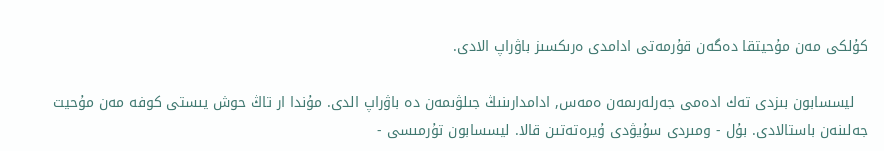كۇلكى مەن مۇحيتقا دەگەن قۇرمەتى ادامدى ەرىكسىز باۋراپ الادى.

   ليسسابون بىزدى تەك ادەمى جەرلەرىمەن ەمەس, ادامدارىنىڭ جىلۋىمەن دە باۋراپ الدى. مۇندا ار تاڭ حوش يىستى كوفە مەن مۇحيت جەلىنەن باستالادى. بۇل - ومىردى سۇيۋدى ۇيرەتەتىن قالا. ليسسابون تۇرمىسى -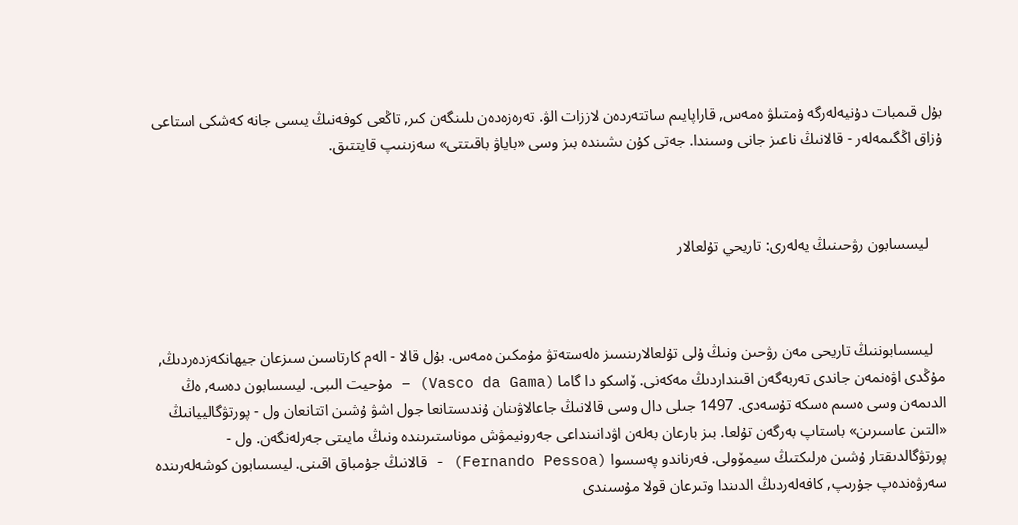بۇل قىمبات دۇنيەلەرگە ۇمتىلۋ ەمەس, قاراپايىم ساتتەردەن لاززات الۋ. تەرەزەدەن ىلىنگەن كىر, تاڭعى كوفەنىڭ يىسى جانە كەشكى استاعى ۇزاق اڭگىمەلەر - قالانىڭ ناعىز جانى وسىندا. جەتى كۇن ىشىندە بىز وسى «باياۋ باقىتتى» سەزىنىپ قايتتىق.



    ليسسابون رۋحىنىڭ يەلەرى: تاريحي تۇلعالار



   ليسسابوننىڭ تاريحى مەن رۋحىن ونىڭ ۇلى تۇلعالارىنسىز ەلەستەتۋ مۇمكىن ەمەس. بۇل قالا - الەم كارتاسىن سىزعان جيھانكەزدەردىڭ, مۇڭدى اۋەنمەن جاندى تەربەگەن اقىنداردىڭ مەكەنى. ۆاسكو دا گاما (Vasco da Gama) – مۇحيت الىبى. ليسسابون دەسە, ەڭ الدىمەن وسى ەسىم ەسكە تۇسەدى. 1497 جىلى دال وسى قالانىڭ جاعالاۋىنان ۇندىستانعا جول اشۋ ۇشىن اتتانعان ول - پورتۋگالييانىڭ «التىن عاسىرىن» باستاپ بەرگەن تۇلعا. بىز بارعان بەلەن اۋدانىنداعى جەرونيمۋش موناستىرىندە ونىڭ مايىتى جەرلەنگەن. ول - پورتۋگالدىقتار ۇشىن ەرلىكتىڭ سيمۆولى. فەرناندو پەسسوا (Fernando Pessoa) - قالانىڭ جۇمباق اقىنى. ليسسابون كوشەلەرىندە سەرۋەندەپ جۇرىپ, كافەلەردىڭ الدىندا وتىرعان قولا مۇسىندى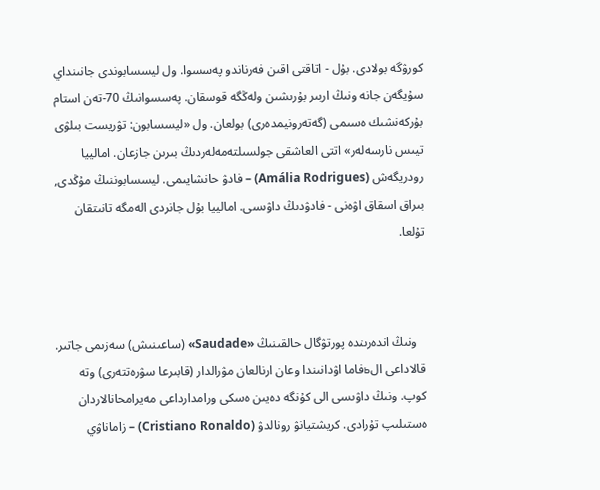كورۋگە بولادى. بۇل - اتاقتى اقىن فەرناندو پەسسوا. ول ليسسابوندى جانىنداي سۇيگەن جانە ونىڭ اربىر بۇرىشىن ولەڭگە قوسقان. پەسسوانىڭ 70-تەن استام بۇركەنشىك ەسىمى (گەتەرونيمدەرى) بولعان. ول «ليسسابون: تۋريست بىلۋى تيىس نارسەلەر» اتتى العاشقى جولسىلتەمەلەردىڭ بىرىن جازعان. امالييا رودريگەش (Amália Rodrigues) – فادۋ حانشايىمى. ليسسابوننىڭ مۇڭدى, بىراق اسقاق اۋەنى - فادۋدىڭ داۋىسى. امالييا بۇل جانردى الەمگە تانىتقان تۇلعا.



   ونىڭ اندەرىندە پورتۋگال حالقىنىڭ «Saudade» (ساعىنىش) سەزىمى جاتىر. قالاداعى الьفاما اۋدانىندا وعان ارنالعان مۋرالدار (قابىرعا سۋرەتتەرى) وتە كوپ. ونىڭ داۋىسى الى كۇنگە دەيىن ەسكى ورامدارداعى مەيرامحانالاردان ەستىلىپ تۇرادى. كريشتيانۋ رونالدۋ (Cristiano Ronaldo) – زاماناۋي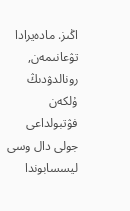اڭىز. مادەيرادا تۋعانىمەن, رونالدۋدىڭ ۇلكەن فۋتبولداعى جولى دال وسى ليسسابوندا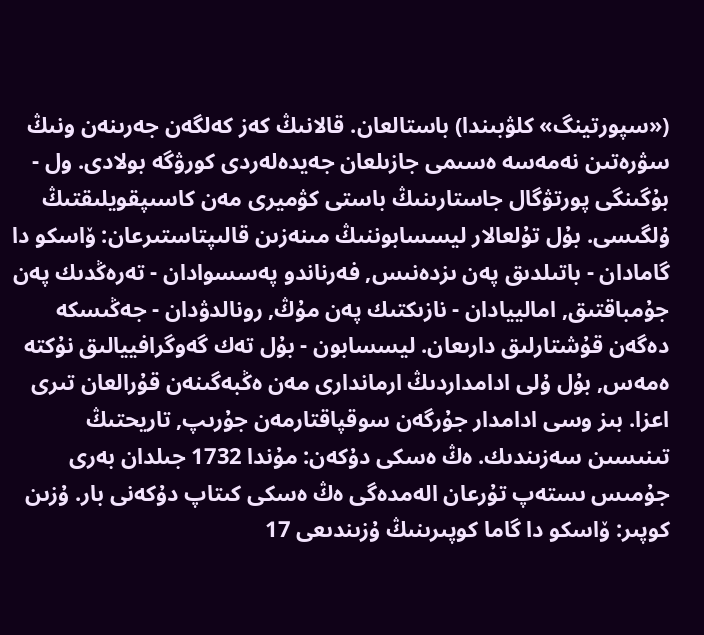(«سپورتينگ» كلۋبىندا) باستالعان. قالانىڭ كەز كەلگەن جەرىنەن ونىڭ سۋرەتىن نەمەسە ەسىمى جازىلعان جەيدەلەردى كورۋگە بولادى. ول - بۇگىنگى پورتۋگال جاستارىنىڭ باستى كۋميرى مەن كاسىپقويلىقتىڭ ۇلگىسى. بۇل تۇلعالار ليسسابوننىڭ مىنەزىن قالىپتاستىرعان: ۆاسكو دا گامادان - باتىلدىق پەن ىزدەنىس, فەرناندو پەسسوادان - تەرەڭدىك پەن جۇمباقتىق, امالييادان - نازىكتىك پەن مۇڭ, رونالدۋدان - جەڭىسكە دەگەن قۇشتارلىق دارىعان. ليسسابون - بۇل تەك گەوگرافييالىق نۇكتە ەمەس, بۇل ۇلى ادامداردىڭ ارماندارى مەن ەڭبەگىنەن قۇرالعان تىرى اعزا. بىز وسى ادامدار جۇرگەن سوقپاقتارمەن جۇرىپ, تاريحتىڭ تىنىسىن سەزىندىك. ەڭ ەسكى دۇكەن: مۇندا 1732 جىلدان بەرى جۇمىس ىستەپ تۇرعان الەمدەگى ەڭ ەسكى كىتاپ دۇكەنى بار. ۇزىن كوپىر: ۆاسكو دا گاما كوپىرىنىڭ ۇزىندىعى 17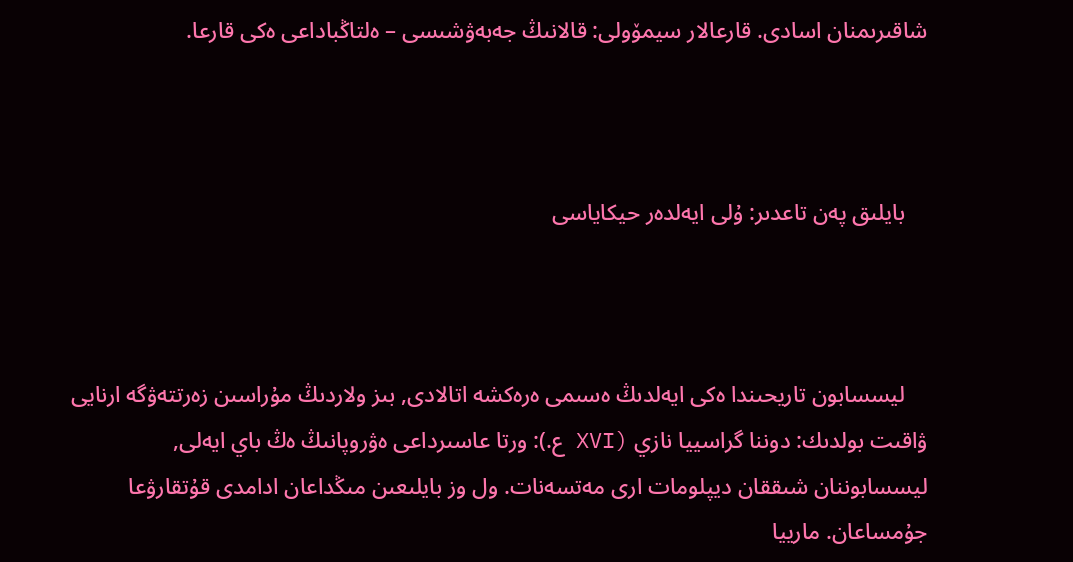شاقىرىمنان اسادى. قارعالار سيمۆولى: قالانىڭ جەبەۋشىسى – ەلتاڭباداعى ەكى قارعا.



    بايلىق پەن تاعدىر: ۇلى ايەلدەر حيكاياسى



    ليسسابون تاريحىندا ەكى ايەلدىڭ ەسىمى ەرەكشە اتالادى, بىز ولاردىڭ مۇراسىن زەرتتەۋگە ارنايى ۋاقىت بولدىك: دوننا گراسييا نازي (XVI ع.): ورتا عاسىرداعى ەۋروپانىڭ ەڭ باي ايەلى, ليسسابوننان شىققان ديپلومات ارى مەتسەنات. ول وز بايلىعىن مىڭداعان ادامدى قۇتقارۋعا جۇمساعان. مارييا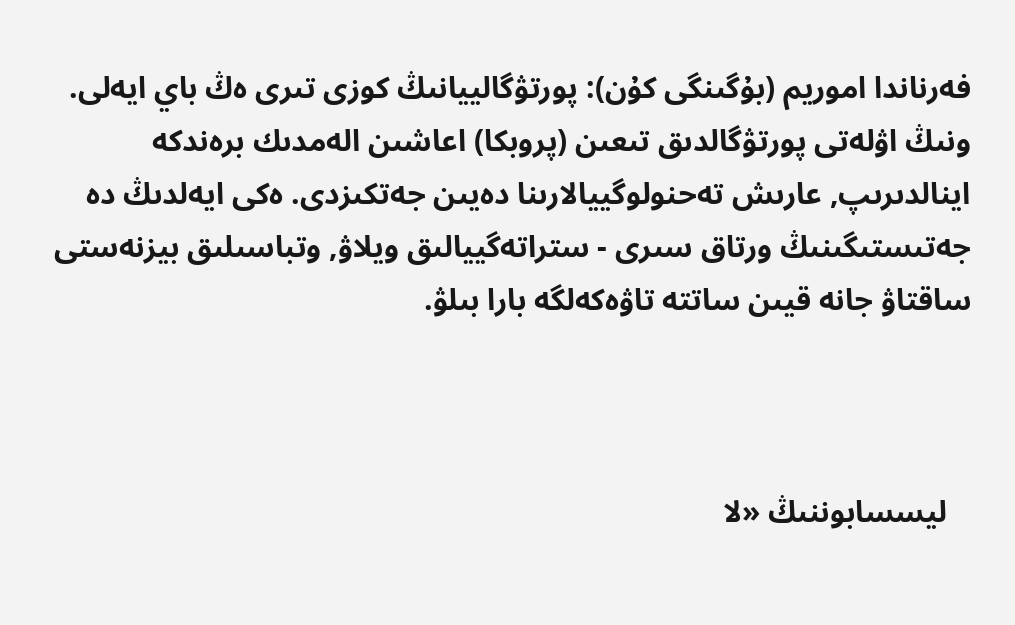فەرناندا اموريم (بۇگىنگى كۇن): پورتۋگالييانىڭ كوزى تىرى ەڭ باي ايەلى. ونىڭ اۋلەتى پورتۋگالدىق تىعىن (پروبكا) اعاشىن الەمدىك برەندكە اينالدىرىپ, عارىش تەحنولوگييالارىنا دەيىن جەتكىزدى. ەكى ايەلدىڭ دە جەتىستىگىنىڭ ورتاق سىرى - ستراتەگييالىق ويلاۋ, وتباسىلىق بيزنەستى ساقتاۋ جانە قيىن ساتتە تاۋەكەلگە بارا بىلۋ.



   ليسسابوننىڭ «لا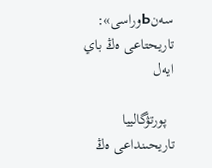سەنЬوراسى»: تاريحتاعى ەڭ باي ايەل

  پورتۋگالييا تاريحىنداعى ەڭ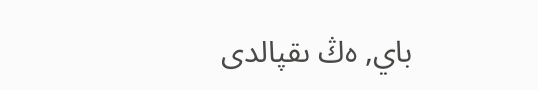باي, ەڭ ىقپالدى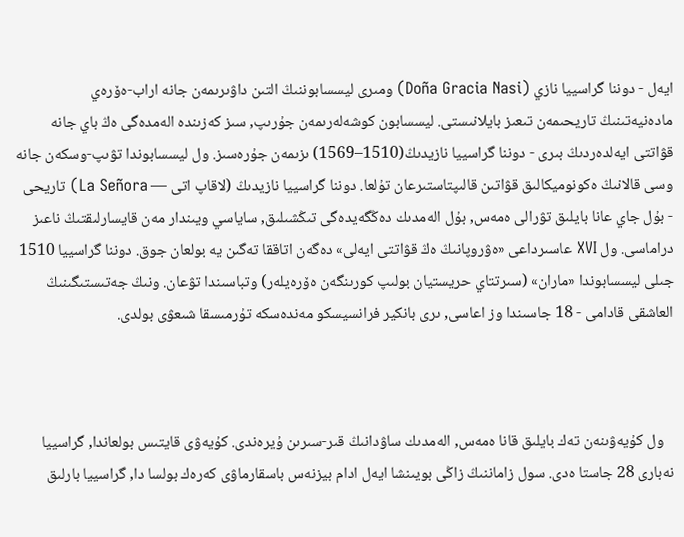ايەل - دوننا گراسييا نازي (Doña Gracia Nasi) ومىرى ليسسابوننىڭ التىن داۋىرىمەن جانە اراب-ەۆرەي مادەنيەتىنىڭ تاريحىمەن تىعىز بايلانىستى. ليسسابون كوشەلەرىمەن جۇرىپ, سىز كەزىندە الەمدەگى ەڭ باي جانە قۋاتتى ايەلدەردىڭ بىرى - دوننا گراسييا نازيدىڭ(1510–1569) ىزىمەن جۇرەسىز. ول ليسسابوندا تۋىپ-وسكەن جانە وسى قالانىڭ ەكونوميكالىق قۋاتىن قالىپتاستىرعان تۇلعا. دوننا گراسييا نازيدىڭ (لاقاپ اتى — La Señora) تاريحى - بۇل جاي عانا بايلىق تۋرالى ەمەس, بۇل الەمدىك دەڭگەيدەگى تىڭشىلىق, ساياسي ويىندار مەن قايسارلىقتىڭ ناعىز دراماسى. ول XVI عاسىرداعى «ەۋروپانىڭ ەڭ قۋاتتى ايەلى» دەگەن اتاققا تەگىن يە بولعان جوق. دوننا گراسييا 1510 جىلى ليسسابوندا «ماران» (سىرتتاي حريستيان بولىپ كورىنگەن ەۆرەيلەر) وتباسىندا تۋعان. ونىڭ جەتىستىگىنىڭ العاشقى قادامى - 18 جاسىندا وز اعاسى, ىرى بانكير فرانسيسكو مەندەسكە تۇرمىسقا شىعۋى بولدى.



   ول كۇيەۋىنەن تەك بايلىق قانا ەمەس, الەمدىك ساۋدانىڭ قىر-سىرىن ۇيرەندى. كۇيەۋى قايتىس بولعاندا, گراسييا نەبارى 28 جاستا ەدى. سول زاماننىڭ زاڭى بويىنشا ايەل ادام بيزنەس باسقارماۋى كەرەك بولسا دا, گراسييا بارلىق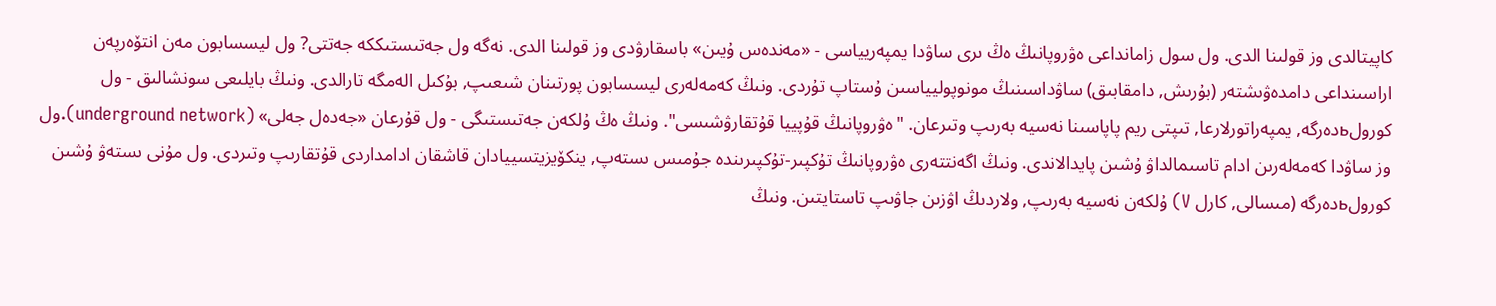كاپيتالدى وز قولىنا الدى. ول سول زامانداعى ەۋروپانىڭ ەڭ ىرى ساۋدا يمپەريياسى - «مەندەس ۇيىن» باسقارۋدى وز قولىنا الدى. نەگە ول جەتىستىككە جەتتى? ول ليسسابون مەن انتۆەرپەن اراسىنداعى دامدەۋىشتەر (بۇرىش, دامقابىق) ساۋداسىنىڭ مونوپوليياسىن ۇستاپ تۇردى. ونىڭ كەمەلەرى ليسسابون پورتىنان شىعىپ, بۇكىل الەمگە تارالدى. ونىڭ بايلىعى سونشالىق - ول كورولьدەرگە, يمپەراتورلارعا, تىپتى ريم پاپاسىنا نەسيە بەرىپ وتىرعان. "ەۋروپانىڭ قۇپييا قۇتقارۋشىسى". ونىڭ ەڭ ۇلكەن جەتىستىگى - ول قۇرعان «جەدەل جەلى» (underground network).ول وز ساۋدا كەمەلەرىن ادام تاسىمالداۋ ۇشىن پايدالاندى. ونىڭ اگەنتتەرى ەۋروپانىڭ تۇكپىر-تۇكپىرىندە جۇمىس ىستەپ, ينكۆيزيتسييادان قاشقان ادامداردى قۇتقارىپ وتىردى. ول مۇنى ىستەۋ ۇشىن كورولьدەرگە (مىسالى, كارل V) ۇلكەن نەسيە بەرىپ, ولاردىڭ اۋزىن جاۋىپ تاستايتىن. ونىڭ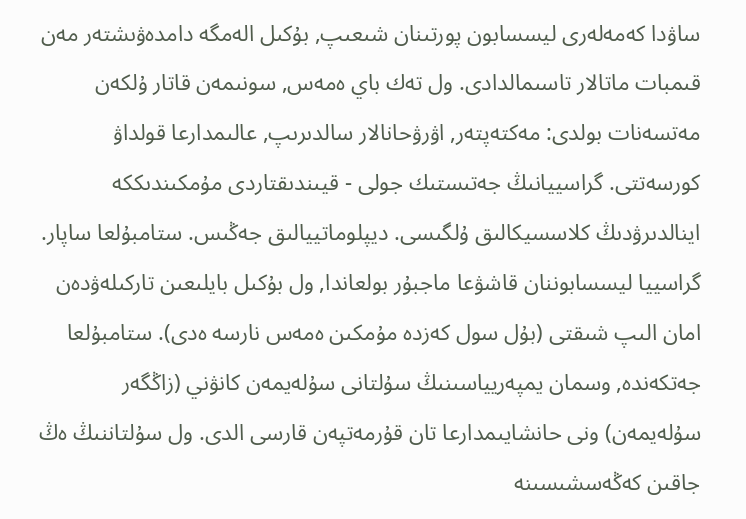ساۋدا كەمەلەرى ليسسابون پورتىنان شىعىپ, بۇكىل الەمگە دامدەۋىشتەر مەن قىمبات ماتالار تاسىمالدادى. ول تەك باي ەمەس, سونىمەن قاتار ۇلكەن مەتسەنات بولدى: مەكتەپتەر, اۋرۋحانالار سالدىرىپ, عالىمدارعا قولداۋ كورسەتتى. گراسييانىڭ جەتىستىك جولى - قيىندىقتاردى مۇمكىندىككە اينالدىرۋدىڭ كلاسسيكالىق ۇلگىسى. ديپلوماتييالىق جەڭىس. ستامبۇلعا ساپار. گراسييا ليسسابوننان قاشۋعا ماجبۇر بولعاندا, ول بۇكىل بايلىعىن تاركىلەۋدەن امان الىپ شىقتى (بۇل سول كەزدە مۇمكىن ەمەس نارسە ەدى). ستامبۇلعا جەتكەندە, وسمان يمپەريياسىنىڭ سۇلتانى سۇلەيمەن كانۋني (زاڭگەر سۇلەيمەن) ونى حانشايىمدارعا تان قۇرمەتپەن قارسى الدى. ول سۇلتاننىڭ ەڭ جاقىن كەڭەسشىسىنە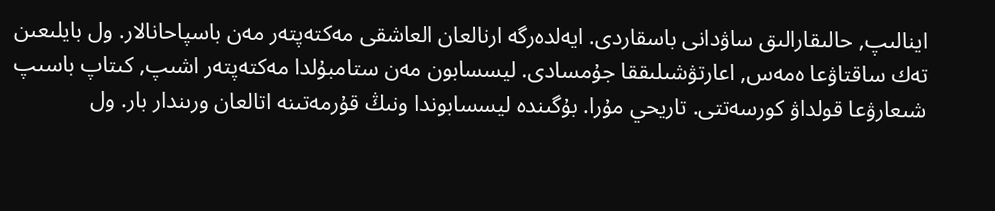اينالىپ, حالىقارالىق ساۋدانى باسقاردى. ايەلدەرگە ارنالعان العاشقى مەكتەپتەر مەن باسپاحانالار. ول بايلىعىن تەك ساقتاۋعا ەمەس, اعارتۋشىلىققا جۇمسادى. ليسسابون مەن ستامبۇلدا مەكتەپتەر اشىپ, كىتاپ باسىپ شىعارۋعا قولداۋ كورسەتتى. تاريحي مۇرا. بۇگىندە ليسسابوندا ونىڭ قۇرمەتىنە اتالعان ورىندار بار. ول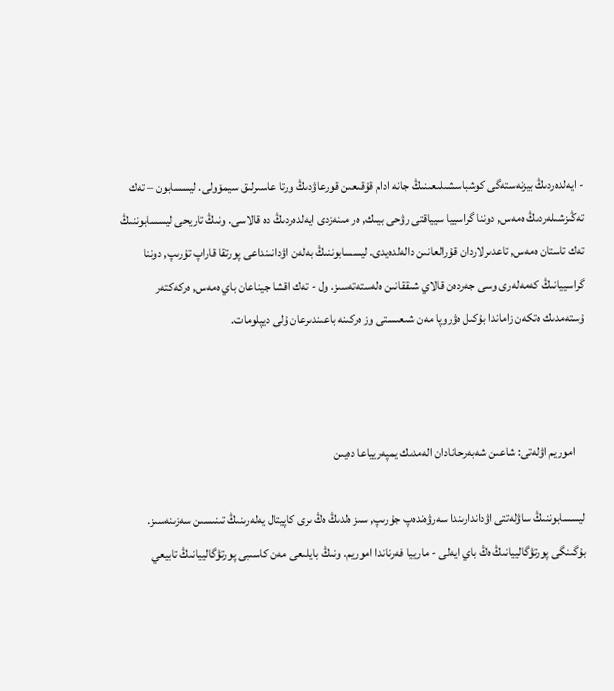- ايەلدەردىڭ بيزنەستەگى كوشباسشىلىعىنىڭ جانە ادام قۇقىعىن قورعاۋدىڭ ورتا عاسىرلىق سيمۆولى. ليسسابون – تەك تەڭىزشىلەردىڭ ەمەس, دوننا گراسييا سيياقتى رۋحى بيىك, ەر مىنەزدى ايەلدەردىڭ دە قالاسى. ونىڭ تاريحى ليسسابوننىڭ تەك تاستان ەمەس, تاعدىرلاردان قۇرالعانىن دالەلدەيدى. ليسسابوننىڭ بەلەن اۋدانىنداعى پورتقا قاراپ تۇرىپ, دوننا گراسييانىڭ كەمەلەرى وسى جەردەن قالاي شىققانىن ەلەستەتەسىز. ول - تەك اقشا جيناعان باي ەمەس, ەركەكتەر ۇستەمدىك ەتكەن زاماندا بۇكىل ەۋروپا مەن شىعىستى وز ەركىنە باعىندىرعان ۇلى ديپلومات.



    اموريم اۋلەتى: شاعىن شەبەرحانادان الەمدىك يمپەريياعا دەيىن

ليسسابوننىڭ ساۋلەتتى اۋداندارىندا سەرۋەندەپ جۇرىپ, سىز ەلدىڭ ەڭ ىرى كاپيتال يەلەرىنىڭ تىنىسىن سەزىنەسىز. بۇگىنگى پورتۋگالييانىڭ ەڭ باي ايەلى - مارييا فەرناندا اموريم. ونىڭ بايلىعى مەن كاسىبى پورتۋگالييانىڭ تابيعي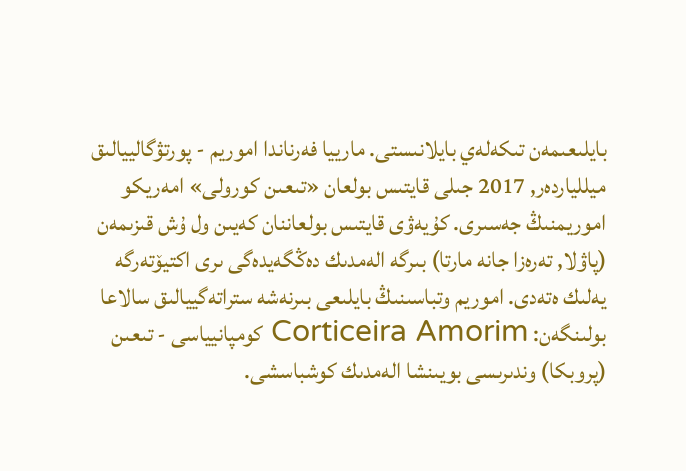بايلىعىمەن تىكەلەي بايلانىستى. مارييا فەرناندا اموريم - پورتۋگالييالىق ميللياردەر, 2017 جىلى قايتىس بولعان «تىعىن كورولى» امەريكو اموريمنىڭ جەسىرى. كۇيەۋى قايتىس بولعاننان كەيىن ول ۇش قىزىمەن (پاۋلا, تەرەزا جانە مارتا) بىرگە الەمدىك دەڭگەيدەگى ىرى اكتيۆتەرگە يەلىك ەتەدى. اموريم وتباسىنىڭ بايلىعى بىرنەشە ستراتەگييالىق سالاعا بولىنگەن: Corticeira Amorim كومپانيياسى - تىعىن (پروبكا) وندىرىسى بويىنشا الەمدىك كوشباسشى.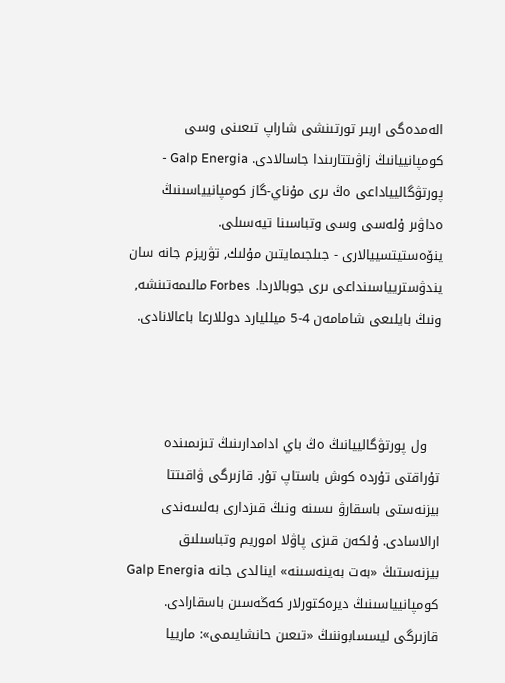الەمدەگى اربىر تورتىنشى شاراپ تىعىنى وسى كومپانييانىڭ زاۋىتتارىندا جاسالادى. Galp Energia - پورتۋگاليياداعى ەڭ ىرى مۇناي-گاز كومپانيياسىنىڭ ەداۋىر ۇلەسى وسى وتباسىنا تيەسىلى. ينۆەستيتسييالارى - جىلجىمايتىن مۇلىك, تۋريزم جانە سان يندۋستريياسىنداعى ىرى جوبالاردا. Forbes مالىمەتىنشە, ونىڭ بايلىعى شامامەن 4-5 ميلليارد دوللارعا باعالانادى.



   ول پورتۋگالييانىڭ ەڭ باي ادامدارىنىڭ تىزىمىندە تۇراقتى تۇردە كوش باستاپ تۇر. قازىرگى ۋاقىتتا بيزنەستى باسقارۋ ىسىنە ونىڭ قىزدارى بەلسەندى ارالاسادى. ۇلكەن قىزى پاۋلا اموريم وتباسىلىق بيزنەستىڭ «بەت بەينەسىنە» اينالدى جانە Galp Energia كومپانيياسىنىڭ ديرەكتورلار كەڭەسىن باسقارادى. قازىرگى ليسسابوننىڭ «تىعىن حانشايىمى»: مارييا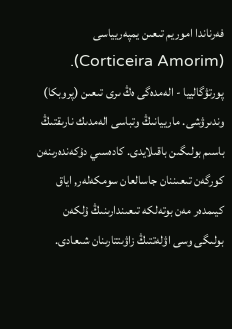فەرناندا اموريم تىعىن يمپەريياسى (Corticeira Amorim). پورتۋگالييا - الەمدەگى ەڭ ىرى تىعىن (پروبكا) وندىرۋشى. مارييانىڭ وتباسى الەمدىك نارىقتىڭ باسىم بولىگىن باقىلايدى. كادەسىي دۇكەندەرىنەن كورگەن تىعىننان جاسالعان سومكەلەر, اياق كيىمدەر مەن بوتەلكە تىعىندارىنىڭ ۇلكەن بولىگى وسى اۋلەتتىڭ زاۋىتتارىنان شىعادى.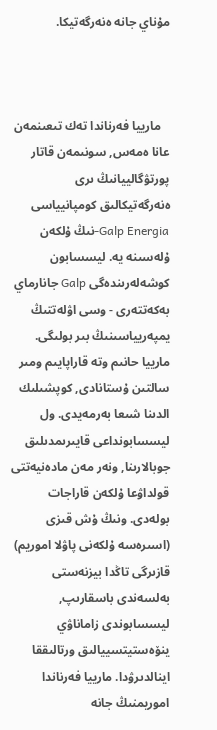مۇناي جانە ەنەرگەتيكا.



   مارييا فەرناندا تەك تىعىنمەن عانا ەمەس, سونىمەن قاتار پورتۋگالييانىڭ ىرى ەنەرگەتيكالىق كومپانيياسى Galp Energia-نىڭ ۇلكەن ۇلەسىنە يە. ليسسابون كوشەلەرىندەگى Galp جانارماي بەكەتتەرى - وسى اۋلەتتىڭ يمپەريياسىنىڭ بىر بولىگى. مارييا حانىم وتە قاراپايىم ومىر سالتىن ۇستانادى, كوپشىلىك الدىنا شىعا بەرمەيدى. ول ليسسابونداعى قايىرىمدىلىق جوبالارىنا, ونەر مەن مادەنيەتتى قولداۋعا ۇلكەن قاراجات بولەدى. ونىڭ ۇش قىزى (اسىرەسە ۇلكەنى پاۋلا اموريم) قازىرگى تاڭدا بيزنەستى بەلسەندى باسقارىپ, ليسسابوندى زاماناۋي ينۆەستيتسييالىق ورتالىققا اينالدىرۋدا. مارييا فەرناندا اموريمنىڭ جانە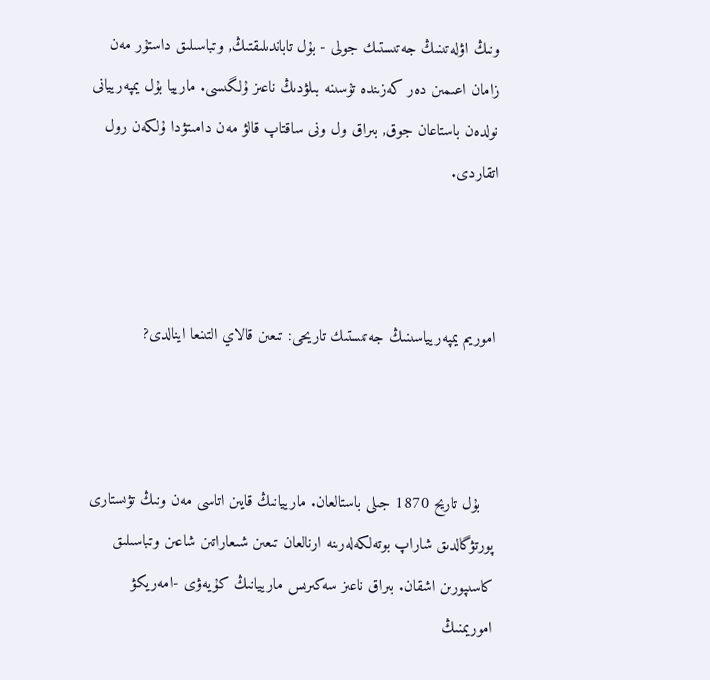ونىڭ اۋلەتىنىڭ جەتىستىك جولى - بۇل تاباندىلىقتىڭ, وتباسىلىق داستۇر مەن زامان اعىمىن دەر كەزىندە تۇسىنە بىلۋدىڭ ناعىز ۇلگىسى. مارييا بۇل يمپەرييانى نولدەن باستاعان جوق, بىراق ول ونى ساقتاپ قالۋ مەن دامىتۋدا ۇلكەن رول اتقاردى.



اموريم يمپەريياسىنىڭ جەتىستىك تاريحى: تىعىن قالاي التىنعا اينالدى?



   بۇل تاريح 1870 جىلى باستالعان. مارييانىڭ قايىن اتاسى مەن ونىڭ تۋىستارى پورتۋگالدىق شاراپ بوتەلكەلەرىنە ارنالعان تىعىن شىعاراتىن شاعىن وتباسىلىق كاسىپورىن اشقان. بىراق ناعىز سەكىرىس مارييانىڭ كۇيەۋى -امەريكۋ اموريمنىڭ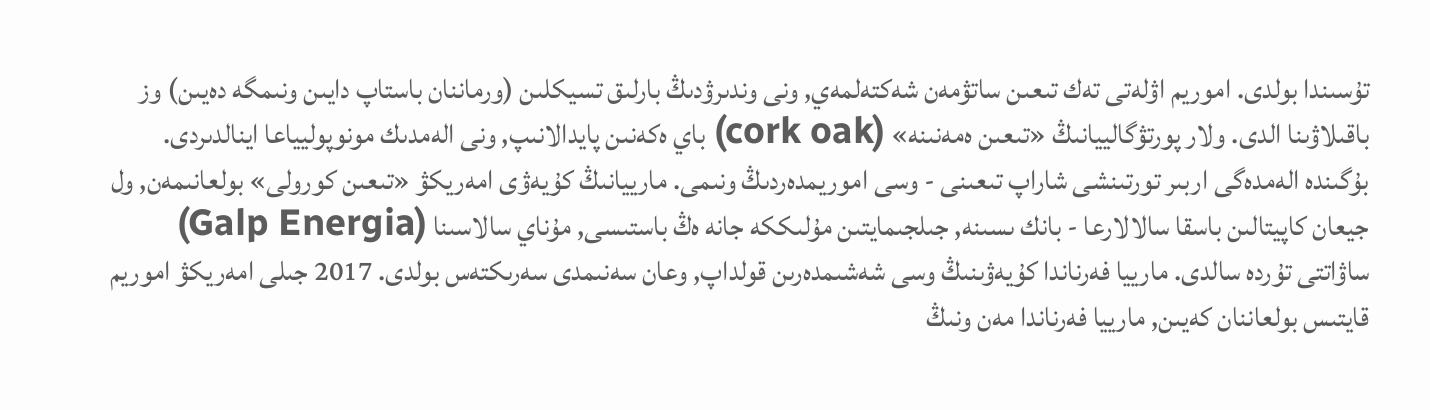تۇسىندا بولدى. اموريم اۋلەتى تەك تىعىن ساتۋمەن شەكتەلمەي, ونى وندىرۋدىڭ بارلىق تسيكلىن (ورماننان باستاپ دايىن ونىمگە دەيىن) وز باقىلاۋىنا الدى. ولار پورتۋگالييانىڭ «تىعىن ەمەنىنە» (cork oak) باي ەكەنىن پايدالانىپ, ونى الەمدىك مونوپوليياعا اينالدىردى. بۇگىندە الەمدەگى اربىر تورتىنشى شاراپ تىعىنى - وسى اموريمدەردىڭ ونىمى. مارييانىڭ كۇيەۋى امەريكۋ «تىعىن كورولى» بولعانىمەن, ول جيعان كاپيتالىن باسقا سالالارعا - بانك ىسىنە, جىلجىمايتىن مۇلىككە جانە ەڭ باستىسى, مۇناي سالاسىنا (Galp Energia) ساۋاتتى تۇردە سالدى. مارييا فەرناندا كۇيەۋىنىڭ وسى شەشىمدەرىن قولداپ, وعان سەنىمدى سەرىكتەس بولدى. 2017 جىلى امەريكۋ اموريم قايتىس بولعاننان كەيىن, مارييا فەرناندا مەن ونىڭ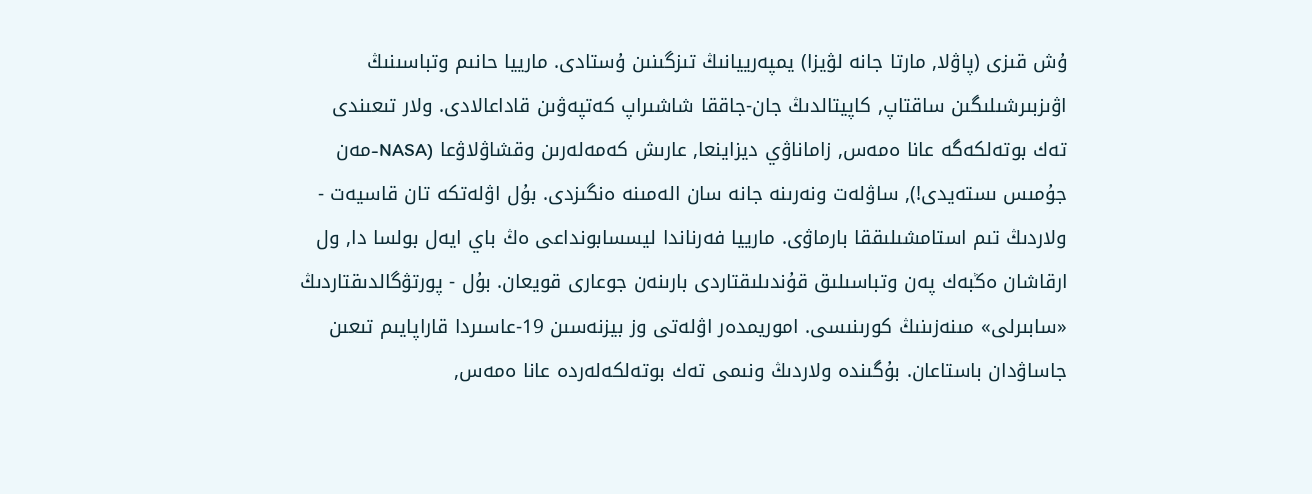ۇش قىزى (پاۋلا, مارتا جانە لۋيزا) يمپەرييانىڭ تىزگىنىن ۇستادى. مارييا حانىم وتباسىنىڭ اۋىزبىرشىلىگىن ساقتاپ, كاپيتالدىڭ جان-جاققا شاشىراپ كەتپەۋىن قاداعالادى. ولار تىعىندى تەك بوتەلكەگە عانا ەمەس, زاماناۋي ديزاينعا, عارىش كەمەلەرىن وقشاۋلاۋعا (NASA-مەن جۇمىس ىستەيدى!), ساۋلەت ونەرىنە جانە سان الەمىنە ەنگىزدى. بۇل اۋلەتكە تان قاسيەت - ولاردىڭ تىم استامشىلىققا بارماۋى. مارييا فەرناندا ليسسابونداعى ەڭ باي ايەل بولسا دا, ول ارقاشان ەڭبەك پەن وتباسىلىق قۇندىلىقتاردى بارىنەن جوعارى قويعان. بۇل - پورتۋگالدىقتاردىڭ «سابىرلى» مىنەزىنىڭ كورىنىسى. اموريمدەر اۋلەتى وز بيزنەسىن 19-عاسىردا قاراپايىم تىعىن جاساۋدان باستاعان. بۇگىندە ولاردىڭ ونىمى تەك بوتەلكەلەردە عانا ەمەس,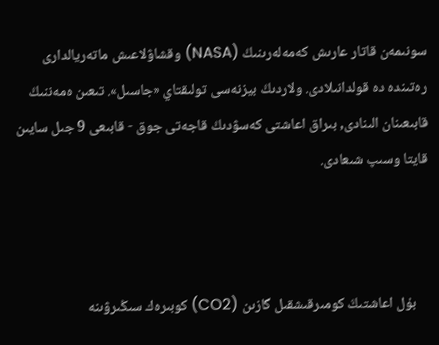سونىمەن قاتار عارىش كەمەلەرىنىڭ (NASA) وقشاۋلاعىش ماتەريالدارى رەتىندە دە قولدانىلادى. ولاردىڭ بيزنەسى تولىقتاي «جاسىل». تىعىن ەمەننىڭ قابىعىنان الىنادى, بىراق اعاشتى كەسۋدىڭ قاجەتى جوق - قابىعى 9 جىل سايىن قايتا وسىپ شىعادى.



    بۇل اعاشتىڭ كومىرقىشقىل گازىن (CO2) كوبىرەك سىڭىرۋىنە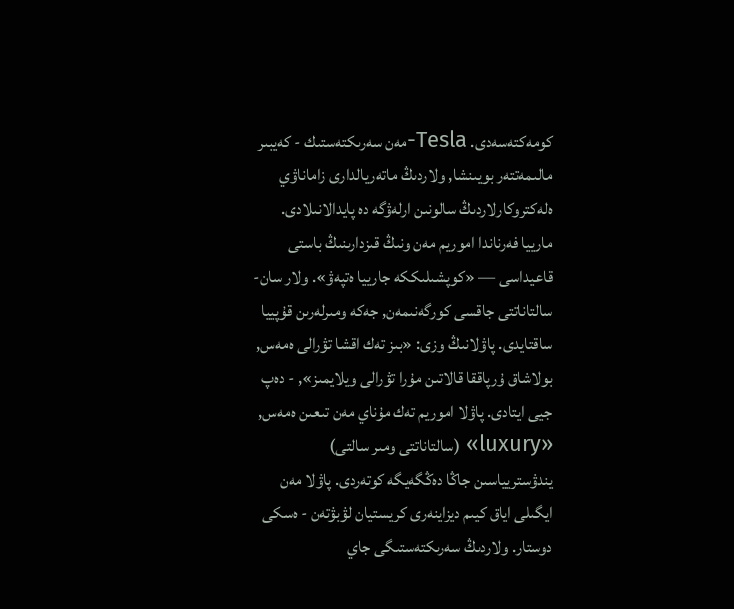كومەكتەسەدى. Tesla-مەن سەرىكتەستىك - كەيبىر مالىمەتتەر بويىنشا, ولاردىڭ ماتەريالدارى زاماناۋي ەلەكتروكارلاردىڭ سالونىن ارلەۋگە دە پايدالانىلادى. مارييا فەرناندا اموريم مەن ونىڭ قىزدارىنىڭ باستى قاعيداسى — «كوپشىلىككە جارييا ەتپەۋ». ولار سان-سالتاناتتى جاقسى كورگەنىمەن, جەكە ومىرلەرىن قۇپييا ساقتايدى. پاۋلانىڭ وزى: «بىز تەك اقشا تۋرالى ەمەس, بولاشاق ۇرپاققا قالاتىن مۇرا تۋرالى ويلايمىز», - دەپ جيى ايتادى. پاۋلا اموريم تەك مۇناي مەن تىعىن ەمەس, «luxury» (سالتاناتتى ومىر سالتى) يندۋستريياسىن جاڭا دەڭگەيگە كوتەردى. پاۋلا مەن ايگىلى اياق كيىم ديزاينەرى كريستيان لۋبۋتەن - ەسكى دوستار. ولاردىڭ سەرىكتەستىگى جاي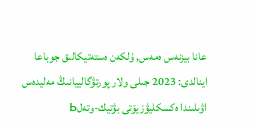عانا بيزنەس ەمەس, ۇلكەن ەستەتيكالىق جوباعا اينالدى: 2023 جىلى ولار پورتۋگالييانىڭ مەليدەس اۋىلىندا ەكسكليۋزيۆتى بۋتيك-وتەلь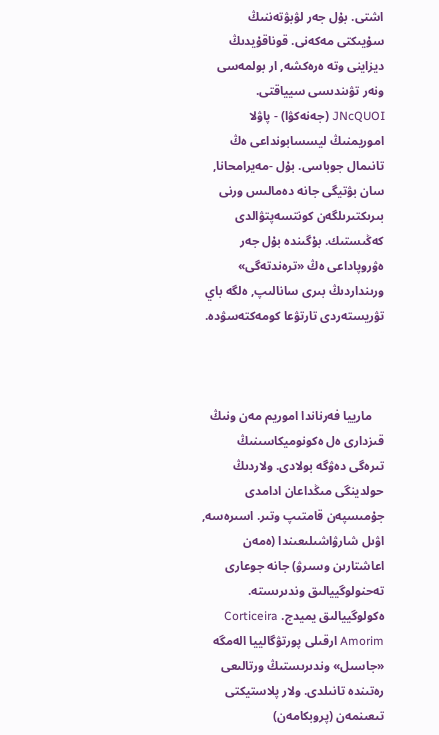اشتى. بۇل جەر لۋبۋتەننىڭ سۇيىكتى مەكەنى. قوناقۇيدىڭ ديزاينى وتە ەرەكشە, ار بولمەسى ونەر تۋىندىسى سيياقتى. JNcQUOI (جەنەكۋا) - پاۋلا اموريمنىڭ ليسسابونداعى ەڭ تانىمال جوباسى. بۇل -مەيرامحانا, سان بۋتيگى جانە دەمالىس ورنى بىرىكتىرىلگەن كونتسەپتۋالدى كەڭىستىك. بۇگىندە بۇل جەر ەۋروپاداعى ەڭ «ترەندتەگى» ورىنداردىڭ بىرى سانالىپ, ەلگە باي تۋريستەردى تارتۋعا كومەكتەسۋدە.



    مارييا فەرناندا اموريم مەن ونىڭ قىزدارى ەل ەكونوميكاسىنىڭ تىرەگى دەۋگە بولادى. ولاردىڭ حولدينگى مىڭداعان ادامدى جۇمىسپەن قامتىپ وتىر. اسىرەسە, اۋىل شارۋاشىلىعىندا (ەمەن اعاشتارىن وسىرۋ) جانە جوعارى تەحنولوگييالىق وندىرىستە. ەكولوگييالىق يميدج. Corticeira Amorim ارقىلى پورتۋگالييا الەمگە «جاسىل» وندىرىستىڭ ورتالىعى رەتىندە تانىلدى. ولار پلاستيكتى تىعىنمەن (پروبكامەن)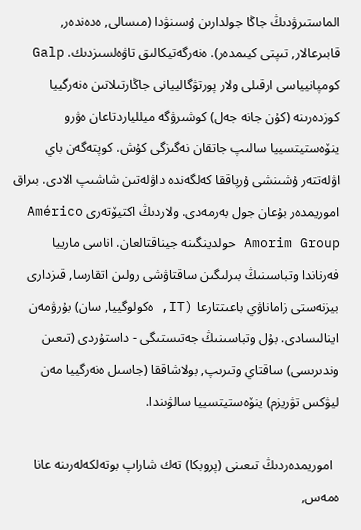الماستىرۋدىڭ جاڭا جولدارىن ۇسىنۋدا (مىسالى, ەدەندەر, قابىرعالار, تىپتى كيىمدەر). ەنەرگەتيكالىق تاۋەلسىزدىك. Galp كومپانيياسى ارقىلى ولار پورتۋگالييانى جاڭارتىلاتىن ەنەرگييا كوزدەرىنە (كۇن جانە جەل) كوشىرۋگە ميللياردتاعان ەۋرو ينۆەستيتسييا سالىپ جاتقان نەگىزگى كۇش. كوپتەگەن باي اۋلەتتەر ۇشىنشى ۇرپاققا كەلگەندە داۋلەتىن شاشىپ الادى. بىراق اموريمدەر بۇعان جول بەرمەدى. ولاردىڭ اكتيۆتەرى Américo Amorim Group حولدينگىنە جيناقتالعان. اناسى مارييا فەرناندا وتباسىنىڭ بىرلىگىن ساقتاۋشى رولىن اتقارسا, قىزدارى بيزنەستى زاماناۋي باعىتتارعا (IT, ەكولوگييا, سان) بۇرۋمەن اينالىسادى. بۇل وتباسىنىڭ جەتىستىگى - داستۇردى (تىعىن وندىرىسى) ساقتاي وتىرىپ, بولاشاققا (جاسىل ەنەرگييا مەن ليۋكس تۋريزم) ينۆەستيتسييا سالۋىندا.

  اموريمدەردىڭ تىعىنى (پروبكا) تەك شاراپ بوتەلكەلەرىنە عانا ەمەس,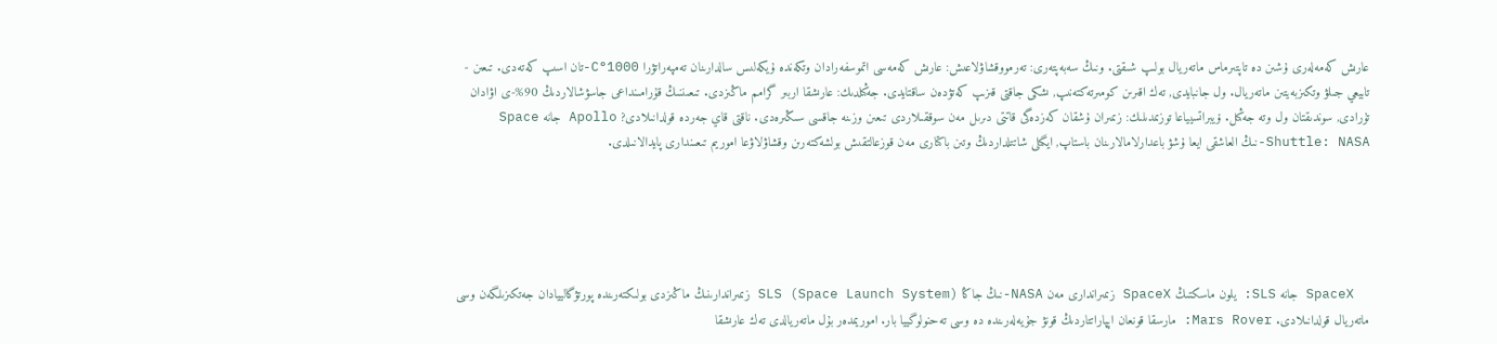عارىش كەمەلەرى ۇشىن دە تاپتىرماس ماتەريال بولىپ شىقتى. ونىڭ سەبەپتەرى: تەرمووقشاۋلاعىش: عارىش كەمەسى اتموسفەرادان وتكەندە ۇيكەلىس سالدارىنان تەمپەراتۋرا 1000°C-تان اسىپ كەتەدى. تىعىن - تابيعي جىلۋ وتكىزبەيتىن ماتەريال. ول جانبايدى, تەك اقىرىن كومىرتەكتەنىپ, ىشكى جاقتى قىزىپ كەتۋدەن ساقتايدى. جەڭىلدىك: عارىشقا اربىر گرامم ماڭىزدى. تىعىننىڭ قۇرامىنداعى جاسۋشالاردىڭ 90%-ى اۋادان تۇرادى, سوندىقتان ول وتە جەڭىل. ۆيبراتسيياعا توزىمدىلىك: زىمىران ۇشقان كەزدەگى قاتتى دىرىل مەن سوققىلاردى تىعىن وزىنە جاقسى سىڭىرەدى. ناقتى قاي جەردە قولدانىلادى? Apollo جانە Space Shuttle: NASA-نىڭ العاشقى ايعا ۇشۋ باعدارلامالارىنان باستاپ, ايگىلى شاتتلداردىڭ وتىن باكتارى مەن قوزعالتقىش بولشەكتەرىن وقشاۋلاۋعا اموريم تىعىندارى پايدالانىلدى.





  SpaceX جانە SLS: يلون ماسكتىڭ SpaceX زىمىراندارى مەن NASA-نىڭ جاڭا SLS (Space Launch System) زىمىراندارىنىڭ ماڭىزدى بولىكتەرىندە پورتۋگالييادان جەتكىزىلگەن وسى ماتەريال قولدانىلادى. Mars Rover: مارسقا قونعان اپپاراتتاردىڭ قونۋ جۇيەلەرىندە دە وسى تەحنولوگييا بار. اموريمدەر بۇل ماتەريالدى تەك عارىشقا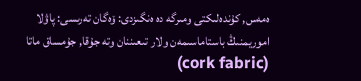ەمەس, كۇندەلىكتى ومىرگە دە ەنگىزدى: ۆەگان تەرىسى: پاۋلا اموريمنىڭ باستاماسىمەن ولار تىعىننان وتە جۇقا, جۇمساق ماتا (cork fabric)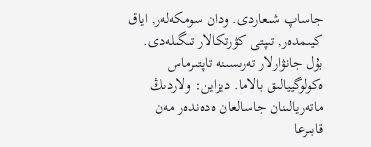جاساپ شىعاردى. ودان سومكەلەر, اياق كيىمدەر, تىپتى كۋرتكالار تىگىلەدى. بۇل جانۋارلار تەرىسىنە تاپتىرماس ەكولوگييالىق بالاما. ديزاين: ولاردىڭ ماتەريالىنان جاسالعان ەدەندەر مەن قابىرعا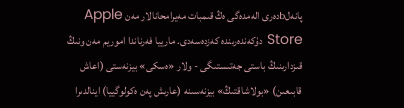پانەلьدەرى الەمدەگى ەڭ قىمبات مەيرامحانالار مەن Apple Store دۇكەندەرىندە كەزدەسەدى. مارييا فەرناندا اموريم مەن ونىڭ قىزدارىنىڭ باستى جەتىستىگى - ولار «ەسكى» بيزنەستى (اعاش قابىعىن) «بولاشاقتىڭ» بيزنەسىنە (عارىش پەن ەكولوگييا) اينالدىرا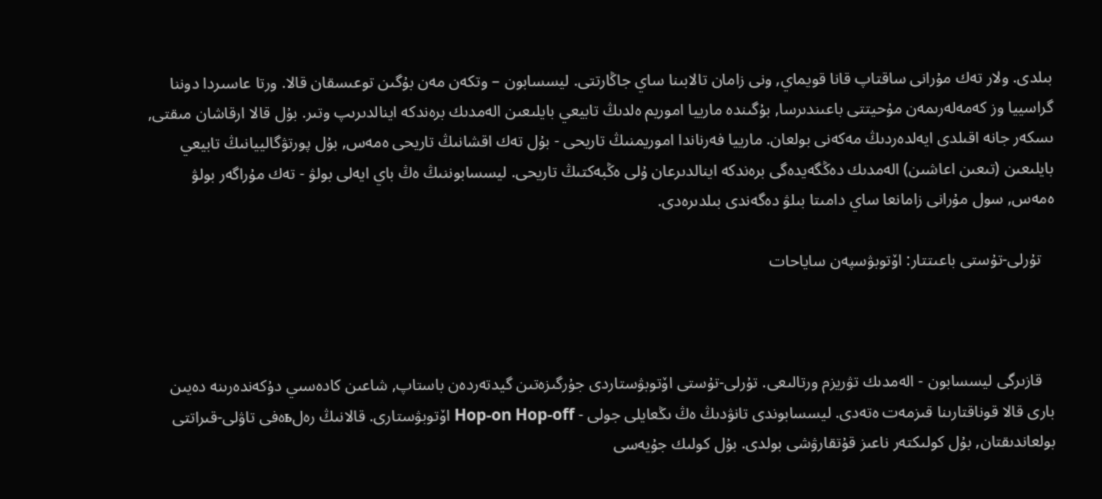بىلدى. ولار تەك مۇرانى ساقتاپ قانا قويماي, ونى زامان تالابىنا ساي جاڭارتتى. ليسسابون – وتكەن مەن بۇگىن توعىسقان قالا. ورتا عاسىردا دوننا گراسييا وز كەمەلەرىمەن مۇحيتتى باعىندىرسا, بۇگىندە مارييا اموريم ەلدىڭ تابيعي بايلىعىن الەمدىك برەندكە اينالدىرىپ وتىر. بۇل قالا ارقاشان مىقتى, ىسكەر جانە اقىلدى ايەلدەردىڭ مەكەنى بولعان. مارييا فەرناندا اموريمنىڭ تاريحى - بۇل تەك اقشانىڭ تاريحى ەمەس, بۇل پورتۋگالييانىڭ تابيعي بايلىعىن (تىعىن اعاشىن) الەمدىك دەڭگەيدەگى برەندكە اينالدىرعان ۇلى ەڭبەكتىڭ تاريحى. ليسسابوننىڭ ەڭ باي ايەلى بولۋ - تەك مۇراگەر بولۋ ەمەس, سول مۇرانى زامانعا ساي دامىتا بىلۋ دەگەندى بىلدىرەدى.

   تۇرلى-تۇستى باعىتتار: اۆتوبۋسپەن ساياحات



   قازىرگى ليسسابون - الەمدىك تۋريزم ورتالىعى. تۇرلى-تۇستى اۆتوبۋستاردى جۇرگىزەتىن گيدتەردەن باستاپ, شاعىن كادەسىي دۇكەندەرىنە دەيىن بارى قالا قوناقتارىنا قىزمەت ەتەدى. ليسسابوندى تانۋدىڭ ەڭ ىڭعايلى جولى - Hop-on Hop-off اۆتوبۋستارى. قالانىڭ رەلьەفى تاۋلى-قىراتتى بولعاندىقتان, بۇل كولىكتەر ناعىز قۇتقارۋشى بولدى. بۇل كولىك جۇيەسى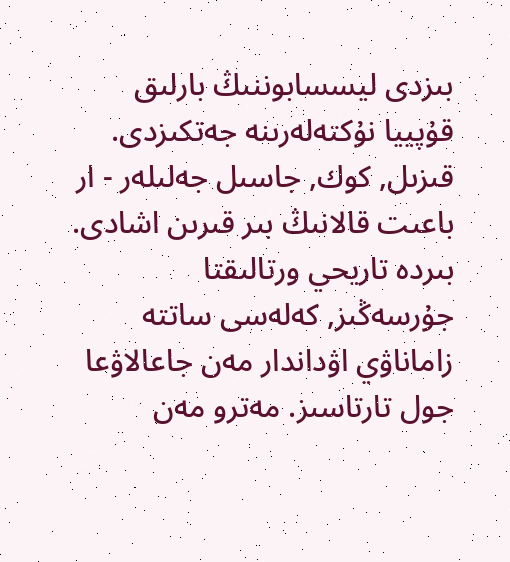بىزدى ليسسابوننىڭ بارلىق قۇپييا نۇكتەلەرىنە جەتكىزدى. قىزىل, كوك, جاسىل جەلىلەر - ار باعىت قالانىڭ بىر قىرىن اشادى. بىردە تاريحي ورتالىقتا جۇرسەڭىز, كەلەسى ساتتە زاماناۋي اۋداندار مەن جاعالاۋعا جول تارتاسىز. مەترو مەن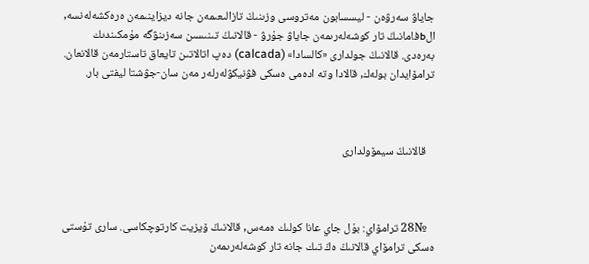جاياۋ سەرۋەن - ليسسابون مەتروسى وزىنىڭ تازالىعىمەن جانە ديزاينىمەن ەرەكشەلەنسە, الьفامانىڭ تار كوشەلەرىمەن جاياۋ جۇرۋ - قالانىڭ تىنىسىن سەزىنۋگە مۇمكىندىك بەرەدى. قالانىڭ جولدارى «كالسادا» (calcada) دەپ اتالاتىن تايعاق تاستارمەن قالانعان. ترامۆايدان بولەك, قالادا وتە ادەمى ەسكى فۋنيكۋلەرلەر مەن سان-جۋشتا ليفتى بار.



   قالانىڭ سيمۆولدارى



   №28 ترامۆاي: بۇل جاي عانا كولىك ەمەس, قالانىڭ ۆيزيت كارتوچكاسى. سارى تۇستى ەسكى ترامۆاي قالانىڭ ەڭ تىك جانە تار كوشەلەرىمەن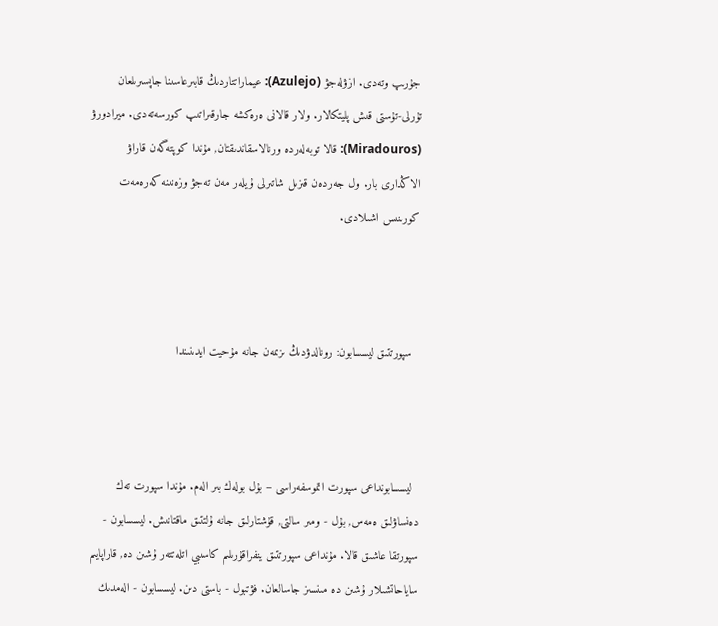جۇرىپ وتەدى. ازۋلەجۋ (Azulejo): عيماراتتاردىڭ قابىرعاسىنا جاپسىرىلعان تۇرلى-تۇستى قىش پليتكالار. ولار قالانى ەرەكشە جارقىراتىپ كورسەتەدى. ميرادورۋ (Miradouros): قالا توبەلەردە ورنالاسقاندىقتان, مۇندا كوپتەگەن قاراۋ الاڭدارى بار. ول جەردەن قىزىل شاتىرلى ۇيلەر مەن تەجۋ وزەنىنە كەرەمەت كورىنىس اشىلادى.



  سپورتتىق ليسسابون: رونالدۋدىڭ ىزىمەن جانە مۇحيت ايدىنىندا



  ليسسابونداعى سپورت اتموسفەراسى – بۇل بولەك بىر الەم. مۇندا سپورت تەك دەنساۋلىق ەمەس, بۇل - ومىر سالتى, قۇشتارلىق جانە ۇلتتىق ماقتانىش. ليسسابون - سپورتقا عاشىق قالا. مۇنداعى سپورتتىق ينفراقۇرىلىم كاسىبي اتلەتتەر ۇشىن دە, قاراپايىم ساياحاتشىلار ۇشىن دە مىنسىز جاسالعان. فۋتبول - باستى دىن. ليسسابون - الەمدىك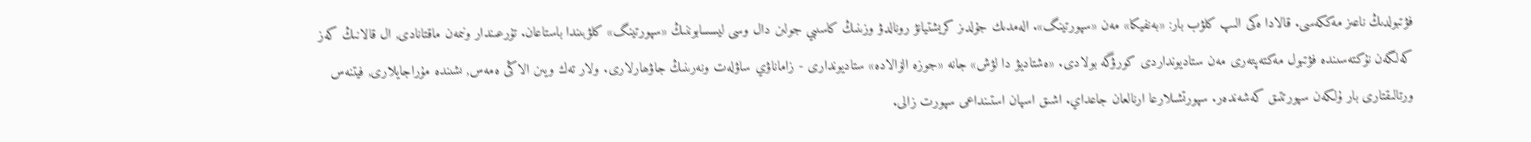فۋتبولدىڭ ناعىز مەككەسى. قالادا ەكى الىپ كلۋب بار: «بەنفيكا» مەن «سپورتينگ». الەمدىك جۇلدىز كريشتيانۋ رونالدۋ وزىنىڭ كاسىبي جولىن دال وسى ليسسابوننىڭ «سپورتينگ» كلۋبىندا باستاعان. تۇرعىندار ونىمەن ماقتانادى, ال قالانىڭ كەز كەلگەن نۇكتەسىندە فۋتبول مەكتەپتەرى مەن ستاديونداردى كورۋگە بولادى. «ەشتاديۋ دا لۋش» جانە «جوزە الۆالادە» ستاديوندارى - زاماناۋي ساۋلەت ونەرىنىڭ جاۋھارلارى. ولار تەك ويىن الاڭى ەمەس, ىشىندە مۇراجايلارى, فيتنەس ورتالىقتارى بار ۇلكەن سپورتتىق كەشەندەر. سپورتشىلارعا ارنالعان جاعداي. اشىق اسپان استىنداعى سپورت زالى.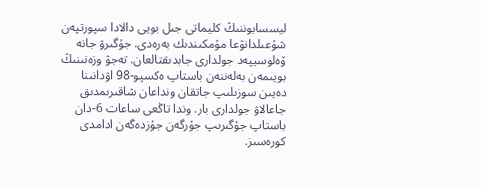ليسسابوننىڭ كليماتى جىل بويى دالادا سپورتپەن شۇعىلدانۋعا مۇمكىندىك بەرەدى. جۇگىرۋ جانە ۆەلوسيپەد جولدارى جابدىقتالعان. تەجۋ وزەنىنىڭ بويىمەن بەلەننەن باستاپ ەكسپو-98 اۋدانىنا دەيىن سوزىلىپ جاتقان ونداعان شاقىرىمدىق جاعالاۋ جولدارى بار. وندا تاڭعى ساعات 6-دان باستاپ جۇگىرىپ جۇرگەن جۇزدەگەن ادامدى كورەسىز.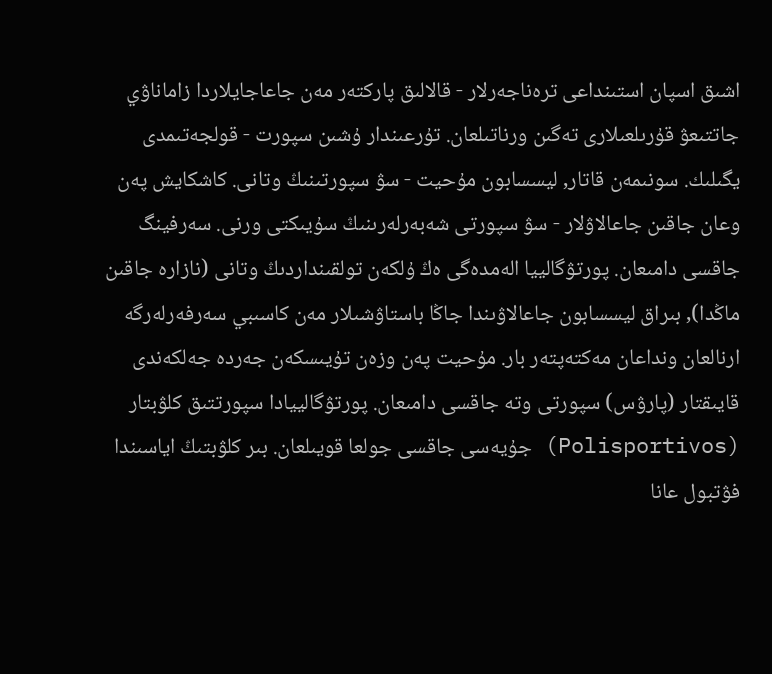اشىق اسپان استىنداعى ترەناجەرلار - قالالىق پاركتەر مەن جاعاجايلاردا زاماناۋي جاتتىعۋ قۇرىلعىلارى تەگىن ورناتىلعان. تۇرعىندار ۇشىن سپورت - قولجەتىمدى يگىلىك. سونىمەن قاتار, ليسسابون مۇحيت - سۋ سپورتىنىڭ وتانى. كاشكايش پەن وعان جاقىن جاعالاۋلار - سۋ سپورتى شەبەرلەرىنىڭ سۇيىكتى ورنى. سەرفينگ جاقسى دامىعان. پورتۋگالييا الەمدەگى ەڭ ۇلكەن تولقىنداردىڭ وتانى (نازارە جاقىن ماڭدا), بىراق ليسسابون جاعالاۋىندا جاڭا باستاۋشىلار مەن كاسىبي سەرفەرلەرگە ارنالعان ونداعان مەكتەپتەر بار. مۇحيت پەن وزەن تۇيىسكەن جەردە جەلكەندى قايىقتار (پارۋس) سپورتى وتە جاقسى دامىعان. پورتۋگالييادا سپورتتىق كلۋبتار (Polisportivos) جۇيەسى جاقسى جولعا قويىلعان. بىر كلۋبتىڭ اياسىندا فۋتبول عانا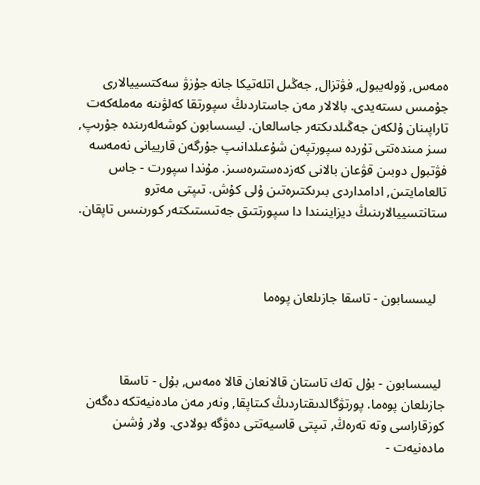ەمەس, ۆولەيبول, فۋتزال, جەڭىل اتلەتيكا جانە جۇزۋ سەكتسييالارى جۇمىس ىستەيدى. بالالار مەن جاستاردىڭ سپورتقا كەلۋىنە مەملەكەت تاراپىنان ۇلكەن جەڭىلدىكتەر جاسالعان. ليسسابون كوشەلەرىندە جۇرىپ, سىز مىندەتتى تۇردە سپورتپەن شۇعىلدانىپ جۇرگەن قارييانى نەمەسە فۋتبول دوبىن قۋعان بالانى كەزدەستىرەسىز. مۇندا سپورت - جاس تالعامايتىن, ادامداردى بىرىكتىرەتىن ۇلى كۇش. تىپتى مەترو ستانتسييالارىنىڭ ديزاينىندا دا سپورتتىق جەتىستىكتەر كورىنىس تاپقان.



   ليسسابون - تاسقا جازىلعان پوەما



 ليسسابون - بۇل تەك تاستان قالانعان قالا ەمەس, بۇل - تاسقا جازىلعان پوەما. پورتۋگالدىقتاردىڭ كىتاپقا, ونەر مەن مادەنيەتكە دەگەن كوزقاراسى وتە تەرەڭ, تىپتى قاسيەتتى دەۋگە بولادى. ولار ۇشىن مادەنيەت -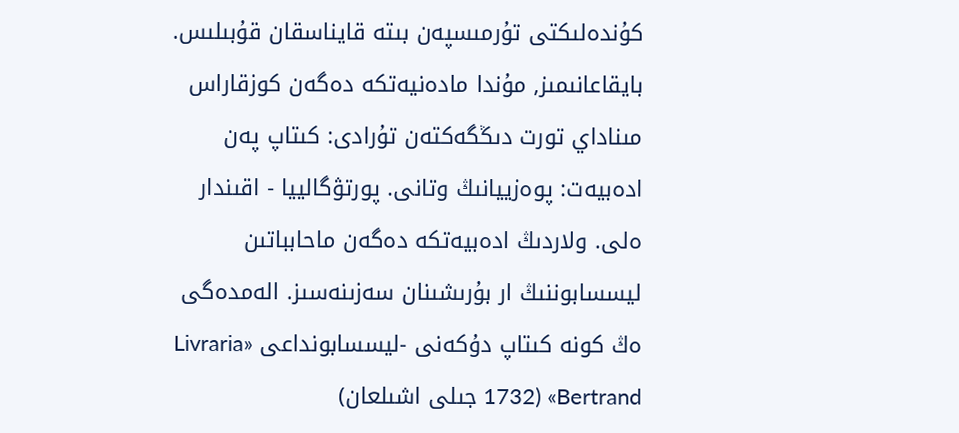كۇندەلىكتى تۇرمىسپەن بىتە قايناسقان قۇبىلىس. بايقاعانىمىز, مۇندا مادەنيەتكە دەگەن كوزقاراس مىناداي تورت دىڭگەكتەن تۇرادى: كىتاپ پەن ادەبيەت: پوەزييانىڭ وتانى. پورتۋگالييا - اقىندار ەلى. ولاردىڭ ادەبيەتكە دەگەن ماحابباتىن ليسسابوننىڭ ار بۇرىشىنان سەزىنەسىز. الەمدەگى ەڭ كونە كىتاپ دۇكەنى -ليسسابونداعى «Livraria Bertrand» (1732 جىلى اشىلعان)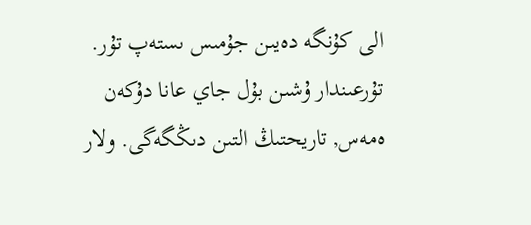الى كۇنگە دەيىن جۇمىس ىستەپ تۇر. تۇرعىندار ۇشىن بۇل جاي عانا دۇكەن ەمەس, تاريحتىڭ التىن دىڭگەگى. ولار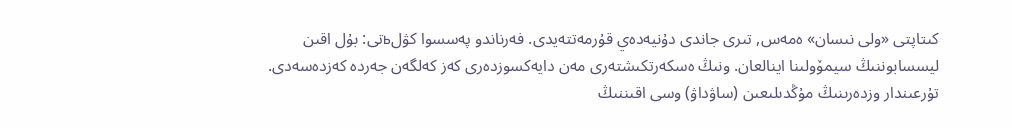كىتاپتى «ولى نىسان» ەمەس, تىرى جاندى دۇنيەدەي قۇرمەتتەيدى. فەرناندو پەسسوا كۋلьتى: بۇل اقىن ليسسابوننىڭ سيمۆولىنا اينالعان. ونىڭ ەسكەرتكىشتەرى مەن دايەكسوزدەرى كەز كەلگەن جەردە كەزدەسەدى. تۇرعىندار وزدەرىنىڭ مۇڭدىلىعىن (ساۋداۋ) وسى اقىننىڭ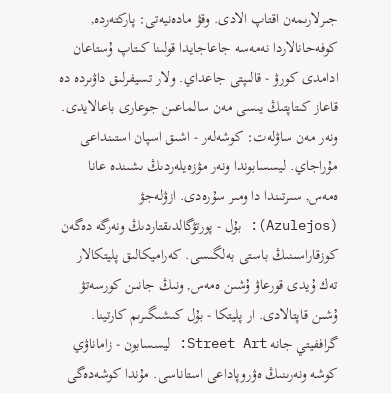جىرلارىمەن اقتاپ الادى. وقۋ مادەنيەتى: پاركتەردە, كوفەحانالاردا نەمەسە جاعاجايدا قولىنا كىتاپ ۇستاعان ادامدى كورۋ - قالىپتى جاعداي. ولار تسيفرلىق داۋىردە دە قاعاز كىتاپتىڭ يىسى مەن سالماعىن جوعارى باعالايدى. ونەر مەن ساۋلەت: كوشەلەر - اشىق اسپان استىنداعى مۇراجاي. ليسسابوندا ونەر مۋزەيلەردىڭ ىشىندە عانا ەمەس, سىرتىندا دا ومىر سۇرەدى. ازۋلەجۋ (Azulejos): بۇل - پورتۋگالدىقتاردىڭ ونەرگە دەگەن كوزقاراسىنىڭ باستى بەلگىسى. كەراميكالىق پليتكالار تەك ۇيدى قورعاۋ ۇشىن ەمەس, ونىڭ جانىن كورسەتۋ ۇشىن قاپتالادى. ار پليتكا - بۇل كىشىگىرىم كارتينا. گراففيتي جانە Street Art: ليسسابون - زاماناۋي كوشە ونەرىنىڭ ەۋروپاداعى استاناسى. مۇندا كوشەدەگى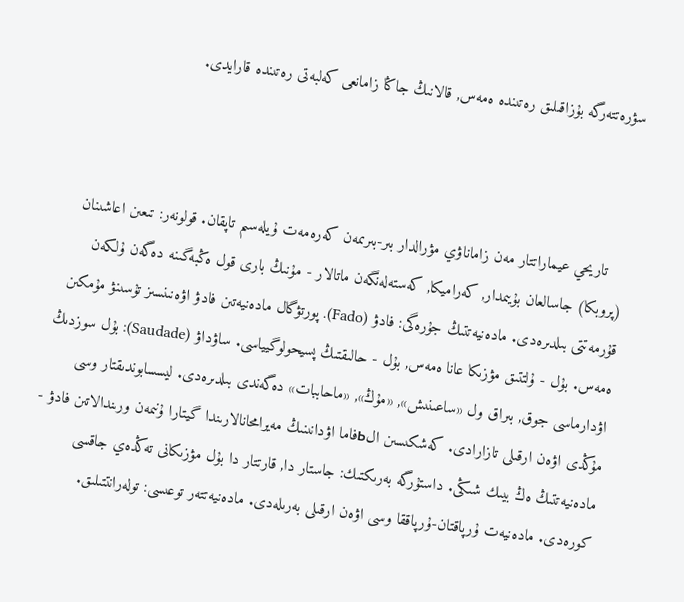سۋرەتتەرگە بۇزاقىلىق رەتىندە ەمەس, قالانىڭ جاڭا زامانعى كەلبەتى رەتىندە قارايدى.



    تاريحي عيماراتتار مەن زاماناۋي مۋرالدار بىر-بىرىمەن كەرەمەت ۇيلەسىم تاپقان. قولونەر: تىعىن اعاشىنان (پروبكا) جاسالعان بۇيىمدار, كەراميكا, كەستەلەنگەن ماتالار - مۇنىڭ بارى قول ەڭبەگىنە دەگەن ۇلكەن قۇرمەتتى بىلدىرەدى. مادەنيەتتىڭ جۇرەگى: فادۋ (Fado). پورتۋگال مادەنيەتىن فادۋ اۋەنىنسىز تۇسىنۋ مۇمكىن ەمەس. بۇل - ۇلتتىق مۋزىكا عانا ەمەس, بۇل - حالىقتىڭ پسيحولوگيياسى. ساۋداۋ (Saudade): بۇل سوزدىڭ اۋدارماسى جوق, بىراق ول «ساعىنىش», «مۇڭ», «ماحاببات» دەگەندى بىلدىرەدى. ليسسابوندىقتار وسى مۇڭدى اۋەن ارقىلى تازارادى. كەشكىسىن الьفاما اۋدانىنىڭ مەيرامحانالارىندا گيتارا ۇنىمەن ورىندالاتىن فادۋ - مادەنيەتتىڭ ەڭ بيىك شىڭى. داستۇرگە بەرىكتىك: جاستار دا, قارتتار دا بۇل مۋزىكانى تەڭدەي جاقسى كورەدى. مادەنيەت ۇرپاقتان-ۇرپاققا وسى اۋەن ارقىلى بەرىلەدى. مادەنيەتتەر توعىسى: تولەرانتتىلىق.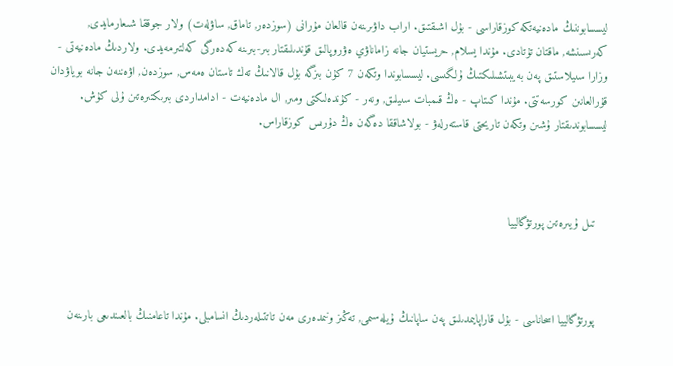ليسسابوننىڭ مادەنيەتكە كوزقاراسى - بۇل اشىقتىق. اراب داۋىرىنەن قالعان مۇرانى (سوزدەر, تاماق, ساۋلەت) ولار جوققا شىعارمايدى, كەرىسىنشە, ماقتان تۇتادى. مۇندا يسلام, حريستيان جانە زاماناۋي ەۋروپالىق قۇندىلىقتار بىر-بىرىنە كەدەرگى كەلتىرمەيدى. ولاردىڭ مادەنيەتى - وزارا سىيلاستىق پەن بەيبىتشىلىكتىڭ ۇلگىسى. ليسسابوندا وتكەن 7 كۇن بىزگە بۇل قالانىڭ تەك تاستان ەمەس, سوزدەن, اۋەننەن جانە بوياۋدان قۇرالعانىن كورسەتتى. مۇندا كىتاپ - ەڭ قىمبات سىيلىق, ونەر - كۇندەلىكتى ومىر, ال مادەنيەت - ادامداردى بىرىكتىرەتىن ۇلى كۇش. ليسسابوندىقتار ۇشىن وتكەن تاريحتى قاستەرلەۋ - بولاشاققا دەگەن ەڭ دۇرىس كوزقاراس.



   تىل ۇيىرەتىن پورتۋگالييا



   پورتۋگالييا اسحاناسى - بۇل قاراپايىمدىلىق پەن ساپانىڭ ۇيلەسىمى, تەڭىز ونىمدەرى مەن تاتتىلەردىڭ انسامبلى. مۇندا تاعامنىڭ بالعىندىعى بارىنەن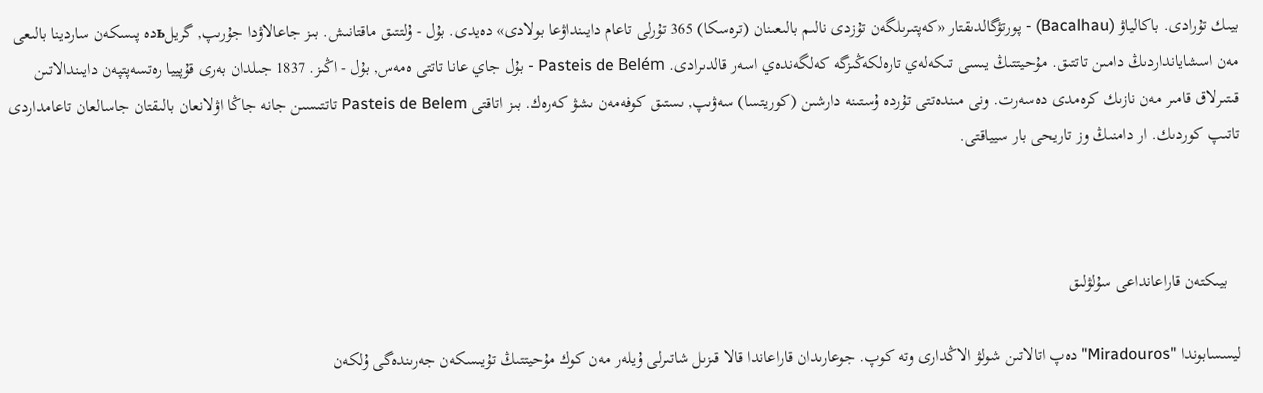بيىك تۇرادى. باكالياۋ (Bacalhau) - پورتۋگالدىقتار «كەپتىرىلگەن تۇزدى نالىم بالىعىنان (ترەسكا) 365 تۇرلى تاعام دايىنداۋعا بولادى» دەيدى. بۇل - ۇلتتىق ماقتانىش. بىز جاعالاۋدا جۇرىپ, گريلьدە پىسكەن ساردينا بالىعى مەن اسشايانداردىڭ دامىن تاتتىق. مۇحيتتىڭ يىسى تىكەلەي تارەلكەڭىزگە كەلگەندەي اسەر قالدىرادى. Pasteis de Belém - بۇل جاي عانا تاتتى ەمەس, بۇل - اڭىز. 1837 جىلدان بەرى قۇپييا رەتسەپتپەن دايىندالاتىن قىتىرلاق قامىر مەن نازىك كرەمدى دەسەرت. ونى مىندەتتى تۇردە ۇستىنە دارشىن (كوريتسا) سەۋىپ, ىستىق كوفەمەن ىشۋ كەرەك. بىز اتاقتى Pasteis de Belem تاتتىسىن جانە جاڭا اۋلانعان بالىقتان جاسالعان تاعامداردى تاتىپ كوردىك. ار دامنىڭ وز تاريحى بار سيياقتى.



   بيىكتەن قاراعانداعى سۇلۋلىق

ليسسابوندا "Miradouros" دەپ اتالاتىن شولۋ الاڭدارى وتە كوپ. جوعارىدان قاراعاندا قالا قىزىل شاتىرلى ۇيلەر مەن كوك مۇحيتتىڭ تۇيىسكەن جەرىندەگى ۇلكەن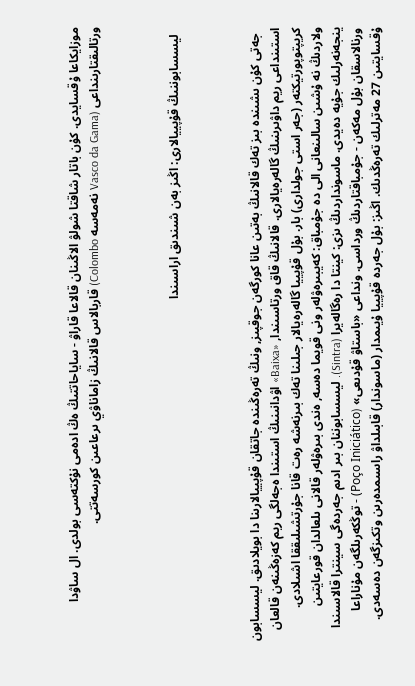موزايكاعا ۇقسايدى. كۇن باتار شاقتا شولۋ الاڭىنان قالاعا قاراۋ - ساياحاتتىڭ ەڭ ادەمى نۇكتەسى بولدى. ال ساۋدا ورتالىقتارىنداعى (Vasco da Gama نەمەسە Colombo) قاربالاس قالانىڭ زاماناۋي ىرعاعىن كورسەتتى.



  ليسسابوننىڭ قۇپييالارى: اڭىز بەن شىندىق اراسىندا



  جەتى كۇن ىشىندە بىز تەك قالانىڭ بەتىن عانا كورگەن جوقپىز, ونىڭ تەرەڭىندە جاتقان قۇپييالارىنا دا بويلادىق. ليسسابون استىنداعى ريم داۋىرىنىڭ گالەرەيالارى. قالانىڭ قاق ورتاسىندا, «Baixa» اۋدانىنىڭ استىندا ەجەلگى ريم كەزەڭىنەن قالعان كريپتوپورتيكتەر (جەر استى جولدارى) بار. بۇل قۇپييا گالەرەيالار جىلىنا تەك بىرنەشە رەت قانا جۇرتشىلىققا اشىلادى. ولاردىڭ نە ۇشىن سالىنعانى الى دە جۇمباق: كەيبىرەۋلەر ونى قويما دەسە, ەندى بىرەۋلەر قالانى ىلعالدان قورعايتىن ينجەنەرلىك جۇيە دەيدى. ماسونداردىڭ ىزى: كينتا دا رەگالەيرا (Sintra). ليسسابوننان بىر ادىم جەردەگى سينترا قالاسىندا ورنالاسقان بۇل مەكەن - جۇمباقتاردىڭ ورداسى. ونداعى «باستاۋ قۇدىعى» (Poço Iniciático) - توڭكەرىلگەن مۇناراعا ۇقسايتىن 27 مەترلىك تەرەڭدىك. اڭىز: بۇل جەردە قۇپييا ۇيىمدار (ماسوندار) قابىلداۋ راسىمدەرىن وتكىزگەن دەسەدى.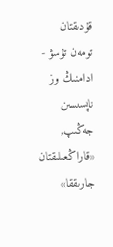قۇدىقتان تومەن تۇسۋ - ادامنىڭ وز ناپسىسىن جەڭىپ, «قاراڭعىلىقتان جارىققا»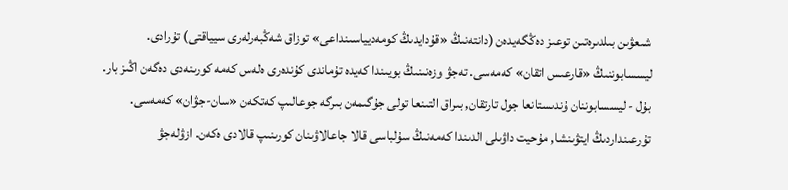شىعۋىن بىلدىرەتىن توعىز دەڭگەيدەن (دانتەنىڭ «قۇدايدىڭ كومەديياسىنداعى» توزاق شەڭبەرلەرى سيياقتى) تۇرادى. ليسسابوننىڭ «قارعىس اتقان» كەمەسى. تەجۋ وزەنىنىڭ بويىندا كەيدە تۇماندى كۇندەرى ەلەس كەمە كورىنەدى دەگەن اڭىز بار. بۇل - ليسسابوننان ۇندىستانعا جول تارتقان, بىراق التىنعا تولى جۇگىمەن بىرگە جوعالىپ كەتكەن «سان-جۋان» كەمەسى. تۇرعىنداردىڭ ايتۋىنشا, مۇحيت داۋىلى الدىندا كەمەنىڭ سۇلباسى قالا جاعالاۋىنان كورىنىپ قالادى ەكەن. ازۋلەجۋ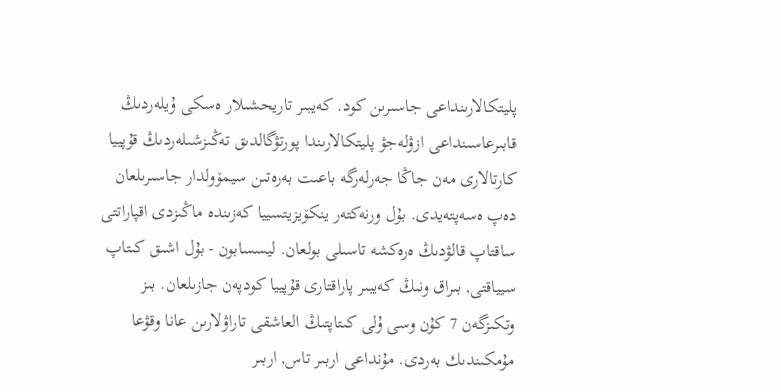پليتكالارىنداعى جاسىرىن كود. كەيبىر تاريحشىلار ەسكى ۇيلەردىڭ قابىرعاسىنداعى ازۋلەجۋ پليتكالارىندا پورتۋگالدىق تەڭىزشىلەردىڭ قۇپييا كارتالارى مەن جاڭا جەرلەرگە باعىت بەرەتىن سيمۆولدار جاسىرىلعان دەپ ەسەپتەيدى. بۇل ورنەكتەر ينكۆيزيتسييا كەزىندە ماڭىزدى اقپاراتتى ساقتاپ قالۋدىڭ ەرەكشە تاسىلى بولعان. ليسسابون - بۇل اشىق كىتاپ سيياقتى, بىراق ونىڭ كەيبىر پاراقتارى قۇپييا كودپەن جازىلعان. بىز وتكىزگەن 7 كۇن وسى ۇلى كىتاپتىڭ العاشقى تاراۋلارىن عانا وقۋعا مۇمكىندىك بەردى. مۇنداعى اربىر تاس, اربىر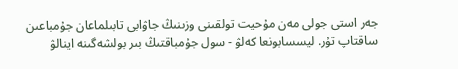جەر استى جولى مەن مۇحيت تولقىنى وزىنىڭ جاۋابى تابىلماعان جۇمباعىن ساقتاپ تۇر. ليسسابونعا كەلۋ - سول جۇمباقتىڭ بىر بولشەگىنە اينالۋ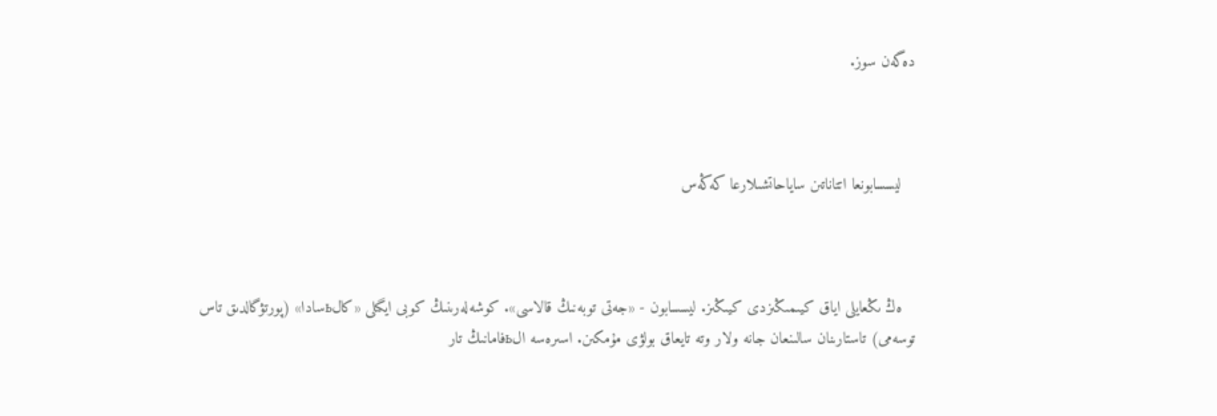دەگەن سوز.



   ليسسابونعا اتتاناتىن ساياحاتشىلارعا كەڭەس



   ەڭ ىڭعايلى اياق كيىمىڭىزدى كيىڭىز. ليسسابون - «جەتى توبەنىڭ قالاسى». كوشەلەرىنىڭ كوبى ايگىلى «كالьسادا» (پورتۋگالدىق تاس توسەمى) تاستارىنان سالىنعان جانە ولار وتە تايعاق بولۋى مۇمكىن. اسىرەسە الьفامانىڭ تار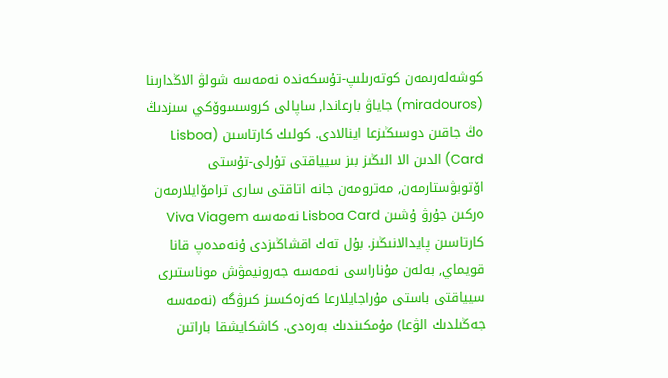كوشەلەرىمەن كوتەرىلىپ-تۇسكەندە نەمەسە شولۋ الاڭدارىنا (miradouros) جاياۋ بارعاندا, ساپالى كروسسوۆكي سىزدىڭ ەڭ جاقىن دوسىڭىزعا اينالادى. كولىك كارتاسىن (Lisboa Card) الدىن الا الىڭىز بىز سيياقتى تۇرلى-تۇستى اۆتوبۋستارمەن, مەترومەن جانە اتاقتى سارى ترامۆايلارمەن ەركىن جۇرۋ ۇشىن Lisboa Card نەمەسە Viva Viagem كارتاسىن پايدالانىڭىز. بۇل تەك اقشاڭىزدى ۇنەمدەپ قانا قويماي, بەلەن مۇناراسى نەمەسە جەرونيمۋش موناستىرى سيياقتى باستى مۇراجايلارعا كەزەكسىز كىرۋگە (نەمەسە جەڭىلدىك الۋعا) مۇمكىندىك بەرەدى. كاشكايشقا باراتىن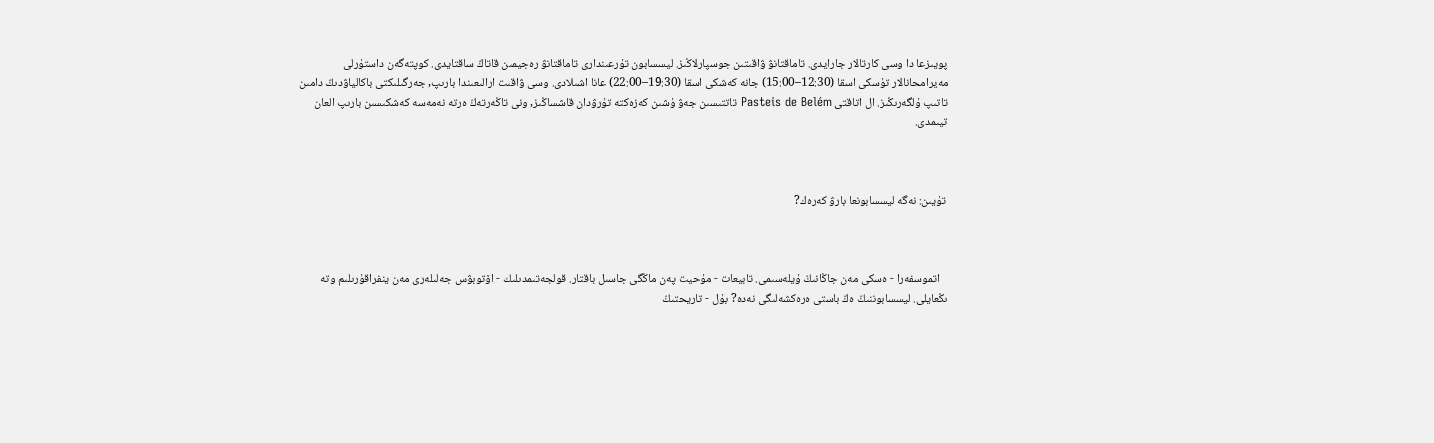پويىزعا دا وسى كارتالار جارايدى. تاماقتانۋ ۋاقىتىن جوسپارلاڭىز. ليسسابون تۇرعىندارى تاماقتانۋ رەجيمىن قاتاڭ ساقتايدى. كوپتەگەن داستۇرلى مەيرامحانالار تۇسكى اسقا (12:30–15:00) جانە كەشكى اسقا (19:30–22:00) عانا اشىلادى. وسى ۋاقىت ارالىعىندا بارىپ, جەرگىلىكتى باكالياۋدىڭ دامىن تاتىپ ۇلگەرىڭىز. ال اتاقتى Pasteis de Belém تاتتىسىن جەۋ ۇشىن كەزەكتە تۇرۋدان قاشساڭىز, ونى تاڭەرتەڭ ەرتە نەمەسە كەشكىسىن بارىپ العان تيىمدى.



 تۇيىن: نەگە ليسسابونعا بارۋ كەرەك?



   اتموسفەرا - ەسكى مەن جاڭانىڭ ۇيلەسىمى. تابيعات - مۇحيت پەن ماڭگى جاسىل باقتار. قولجەتىمدىلىك - اۆتوبۋس جەلىلەرى مەن ينفراقۇرىلىم وتە ىڭعايلى. ليسسابوننىڭ ەڭ باستى ەرەكشەلىگى نەدە? بۇل - تاريحتىڭ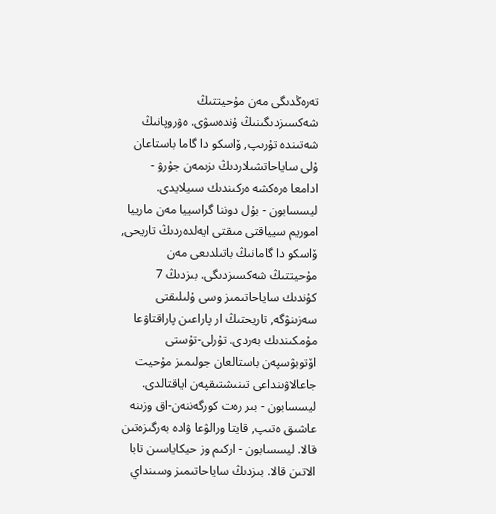تەرەڭدىگى مەن مۇحيتتىڭ شەكسىزدىگىنىڭ ۇندەسۋى. ەۋروپانىڭ شەتىندە تۇرىپ, ۆاسكو دا گاما باستاعان ۇلى ساياحاتشىلاردىڭ ىزىمەن جۇرۋ - ادامعا ەرەكشە ەركىندىك سىيلايدى. ليسسابون - بۇل دوننا گراسييا مەن مارييا اموريم سيياقتى مىقتى ايەلدەردىڭ تاريحى, ۆاسكو دا گامانىڭ باتىلدىعى مەن مۇحيتتىڭ شەكسىزدىگى. بىزدىڭ 7 كۇندىك ساياحاتىمىز وسى ۇلىلىقتى سەزىنۋگە, تاريحتىڭ ار پاراعىن پاراقتاۋعا مۇمكىندىك بەردى. تۇرلى-تۇستى اۆتوبۋسپەن باستالعان جولىمىز مۇحيت جاعالاۋىنداعى تىنىشتىقپەن اياقتالدى. ليسسابون - بىر رەت كورگەننەن-اق وزىنە عاشىق ەتىپ, قايتا ورالۋعا ۋادە بەرگىزەتىن قالا. ليسسابون - اركىم وز حيكاياسىن تابا الاتىن قالا. بىزدىڭ ساياحاتىمىز وسىنداي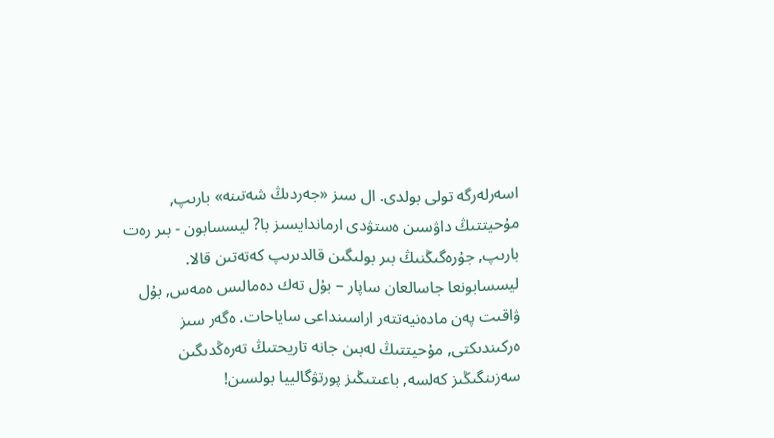اسەرلەرگە تولى بولدى. ال سىز «جەردىڭ شەتىنە» بارىپ, مۇحيتتىڭ داۋسىن ەستۋدى ارماندايسىز با? ليسسابون - بىر رەت بارىپ, جۇرەگىڭنىڭ بىر بولىگىن قالدىرىپ كەتەتىن قالا. ليسسابونعا جاسالعان ساپار – بۇل تەك دەمالىس ەمەس, بۇل ۋاقىت پەن مادەنيەتتەر اراسىنداعى ساياحات. ەگەر سىز ەركىندىكتى, مۇحيتتىڭ لەبىن جانە تاريحتىڭ تەرەڭدىگىن سەزىنگىڭىز كەلسە, باعىتىڭىز پورتۋگالييا بولسىن!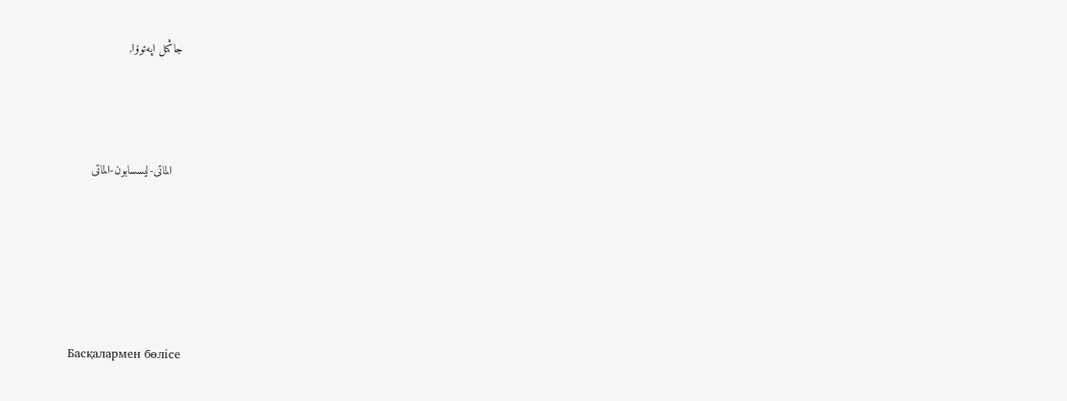جاڭىل اپەتوۆا,



   الماتى-ليسسابون-الماتى





Басқалармен бөлісе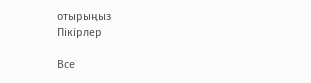отырыңыз
Пікірлер

Все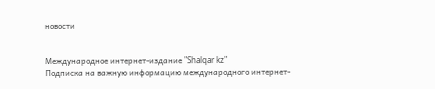новости


Международное интернет-издание "Shalqar kz"
Подписка на важную информацию международного интернет-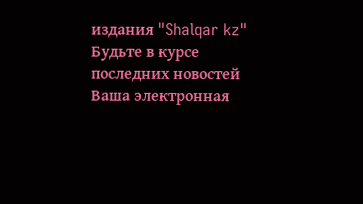издания "Shalqar kz" Будьте в курсе последних новостей Ваша электронная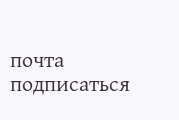почта подписаться